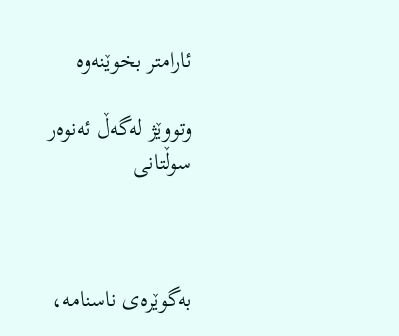ئارامتر بخوێنەوە

وتووێژ لەگەڵ ئەنوەر سوڵتانی



بەگوێرەی ناسنامە،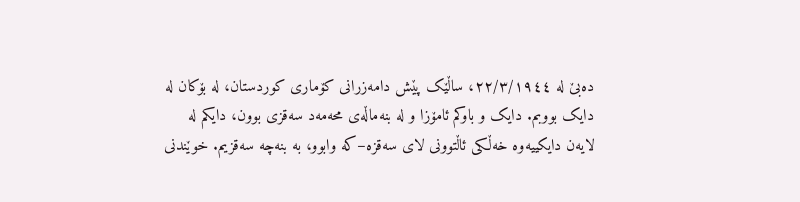دەبێ له‌ ٢٢/٣/١٩٤٤، ساڵێک پێش دامه‌زرانی کۆماری کوردستان، له‌ بۆکان له‌ دایک بووبم. دایک و باوکم ئامۆزا و له‌ بنه‌ماڵه‌ی محه‌مه‌د سه‌قزی بوون، دایکم له‌ لایەن دایکییه‌وه‌ خه‌ڵکی ئاڵتوونی لای سه‌قزه‌–که‌ وابوو، به‌ بنەچه‌ سه‌قزیم. خوێندنی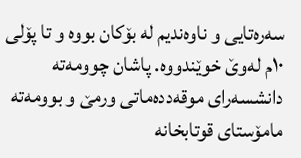سه‌ره‌تایی و ناوه‌ندیم له‌ بۆکان بووه‌ و تا پۆلی ١٠م له‌وێ خوێندووه‌. پاشان چوومه‌تە دانشسه‌رای موقه‌دده‌ماتی ورمێ و بوومەتە مامۆستای قوتابخانه‌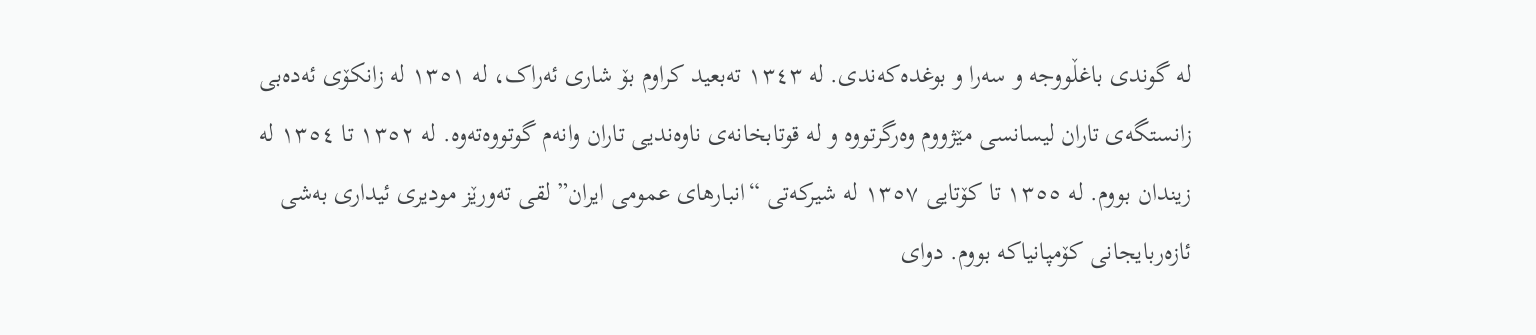لە گوندی باغڵووجه‌ و سه‌را و بوغده‌که‌ندی. لە ١٣٤٣ تەبعید کراوم بۆ شاری ئەراک، لە ١٣٥١ لە زانکۆی ئه‌ده‌بی زانستگه‌ی تاران لیسانسی مێژووم وه‌رگرتووە و لە قوتابخانەی ناوەندیی تاران وانەم گوتووەتەوە. لە ١٣٥٢ تا ١٣٥٤ لە زیندان بووم. لە ١٣٥٥ تا کۆتایی ١٣٥٧ له‌ شیرکەتی “انبارهای عمومی ایران” لقی ته‌ورێز مودیری ئیداری بەشی ئازەربایجانی کۆمپانیاکە بووم. دوای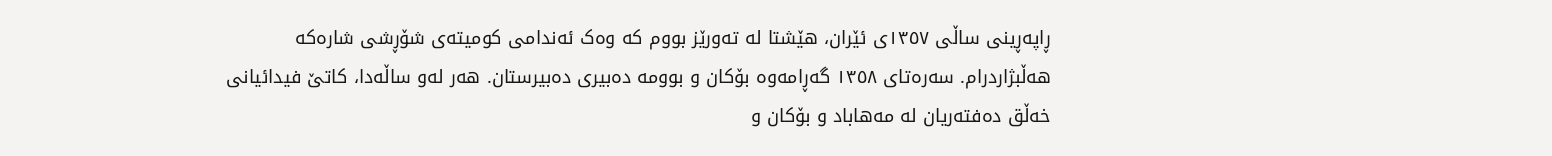ڕاپەڕینی ساڵی ١٣٥٧ی ئێران، هێشتا له‌ ته‌ورێز بووم کە وه‌ک ئه‌ندامی کومیته‌ی شۆڕشی شارەکە‌ هه‌ڵبژاردرام. سەرەتای ١٣٥٨ گەڕامەوە بۆکان و بوومە دەبیری دەبیرستان. هەر لەو ساڵەدا، کاتێ فیدائیانی خەڵق‌ ده‌فته‌ریان له‌ مەهاباد و بۆکان و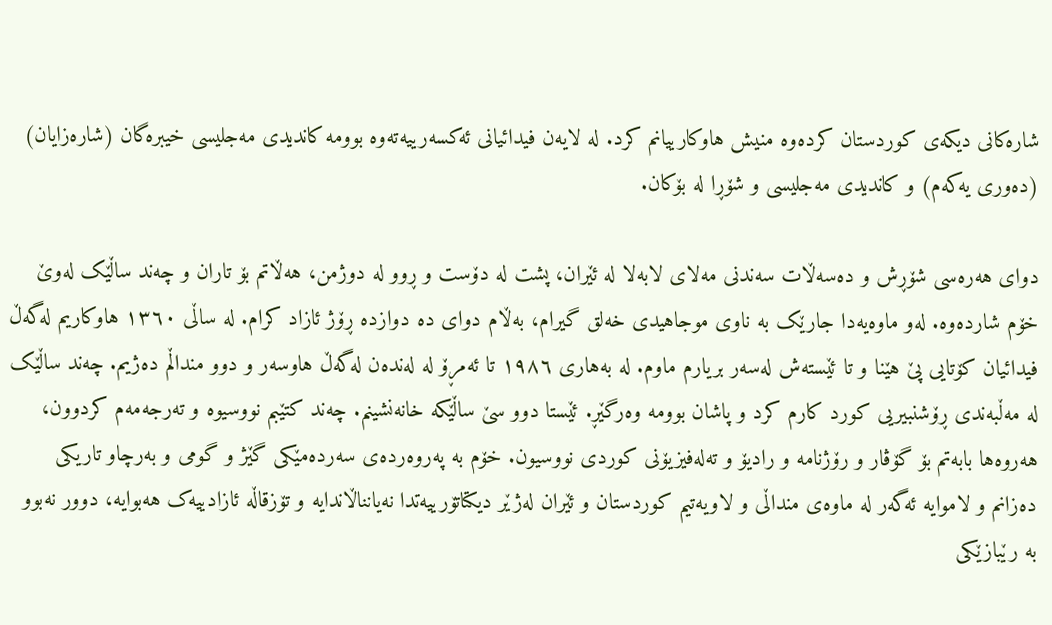شارەکانی دیکەی کوردستان کرده‌وه منیش هاوکارییانم کرد. له‌ لایه‌ن فیدائیانی ئەکسەرییەتەوە‌ بوومە کاندیدی مه‌جلیسی خیبره‌گان (شارەزایان) (ده‌وری یه‌که‌م) و کاندیدی مه‌جلیسی و شۆڕا له‌ بۆکان.

دوای هه‌ره‌سی شۆڕش و ده‌سه‌ڵات سه‌ندنی مه‌لای لابه‌لا له‌ ئێران، پشت له‌ دۆست و ڕوو له‌ دوژمن، هه‌ڵاتم بۆ تاران و چه‌ند ساڵێک له‌وێ خۆم شارده‌وه‌. لەو ماوەیەدا جارێک بە ناوی موجاهیدی خەلق گیرام، بەڵام دوای دە دوازدە ڕۆژ ئازاد کرام. لە ساڵی ١٣٦٠ هاوکاریم لەگەڵ فیدائیان کۆتایی پێ هێنا و تا ئێستەش لەسەر بریارم ماوم. له‌ به‌هاری ١٩٨٦ تا ئەمڕۆ‌ له‌ له‌نده‌ن له‌گه‌ڵ هاوسه‌ر و دوو منداڵم ده‌ژیم. چەند ساڵێک لە مەڵبەندی ڕۆشنبیریی کورد کارم کرد و پاشان بوومە وەرگێڕ. ئێستا دوو سێ ساڵێکە خانەنشینم. چه‌ند کتێبم نووسیوه‌ و ته‌رجه‌مه‌م کردوون، هه‌روه‌ها بابه‌تم بۆ گۆڤار و رۆژنامه و رادیۆ و ته‌له‌فیزیۆنی کوردی نووسیون. خۆم بە په‌روه‌رده‌ی سه‌رده‌مێکی گێژ و گومی و ‌به‌رچاو تاریکی دەزانم و لاموایە ئه‌گه‌ر له‌ ماوه‌ی منداڵی و لاویەتیم کوردستان و ئێران له‌ژێر دیکتاتۆرییه‌تدا نه‌یانناڵاندایه‌ و تۆزقاڵه‌ ئازادییه‌ک هه‌بوایه‌، دوور نه‌بوو به‌ رێبازێکی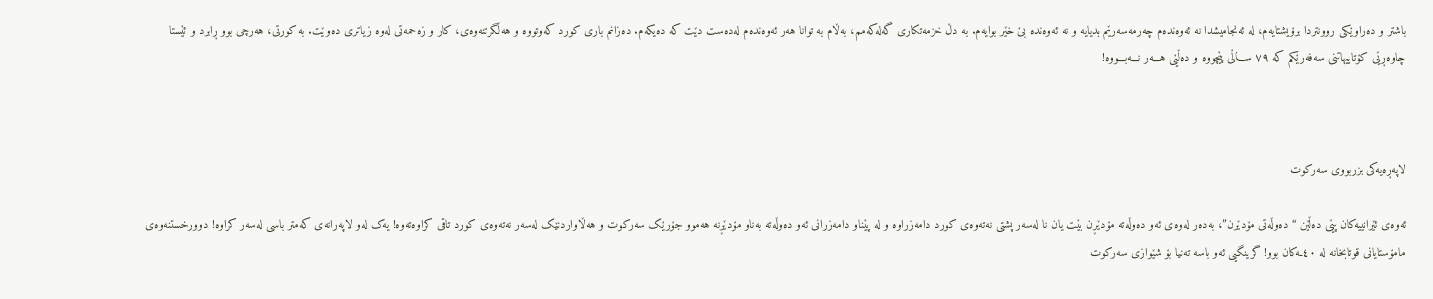باشتر و ده‌راوێکی روونتردا برۆیشتایه‌م، لە ئەنجامیشدا نه‌ ئه‌وه‌نده‌م چه‌رمه‌سه‌رێم بدیایه‌ و نه‌ ئه‌وه‌نده‌ بێ خێر بوایه‌م. به‌ دڵ خزمه‌تکاری گه‌له‌که‌مم، به‌ڵام به‌ توانا هه‌ر ئه‌وه‌نده‌م له‌ده‌ست دێت کە دەیکەم. ده‌زانم باری کورد که‌وتووه‌ و هه‌ڵگرتنه‌وه‌ی، کار و زەحمەتی لەوە زیاتری ده‌وێت. بە کورتی، هەرچی بوو ڕابرد و ئێستا چاوه‌ڕێی کۆتاییهاتنی سه‌فه‌رێکم که‌ ٧٩ ســـاڵی پێچووه‌ و ده‌ڵێی هـــه‌ر نـــه‌بـــووه!



لاپەڕەیەکی بزربووی سەرکوت

ئەوەی ئێرانییەکان پێی دەڵێن “دەوڵەتی مۆدێرن”، بەدەر لەوەی ئەو دەوڵەتە مۆدێڕن بێت یان نا لەسەر پشتی نەتەوەی کورد دامەزراوە و لە پێناو دامەزرانی ئەو دەوڵەتە بەناو مۆدێڕنە هەموو جۆرێک سەرکوت و هەڵاواردنێک لەسەر نەتەوەی کورد تاقی کراوەتەوە! یەک لەو لاپەرانەی کەمتر باسی لەسەر کراوە! دوورخستنەوەی مامۆستایانی قوتابخانه لە ٤٠ـەکان بوو! گرینگیی ئەو باسە تەنیا بۆ شێوازی سەرکوت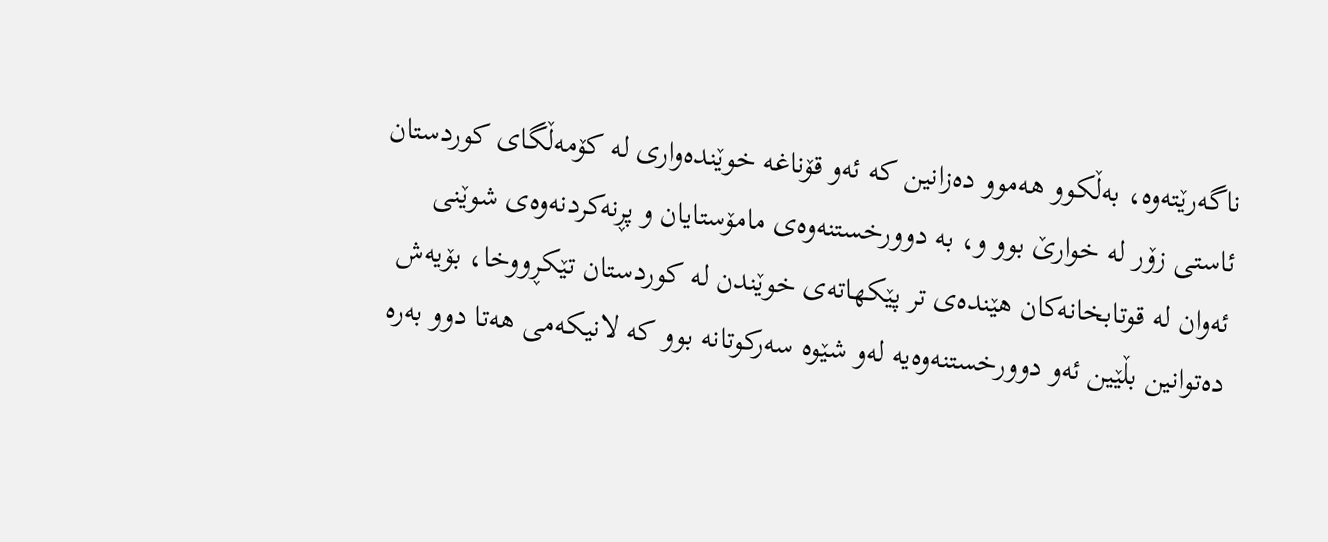ناگەرێتەوە، بەڵکوو هەموو دەزانین کە ئەو قۆناغە خوێندەواری لە کۆمەڵگای کوردستان ئاستی زۆر لە خوارێ بوو و، بە دوورخستنەوەی مامۆستایان و پڕنەکردنەوەی شوێنی ئەوان لە قوتابخانەکان هێندەی تر پێکهاتەی خوێندن لە کوردستان تێکڕووخا، بۆیەش دەتوانین بڵێین ئەو دوورخستنەوەیە لەو شێوە سەرکوتانە بوو که لانیکەمی هەتا دوو بەرە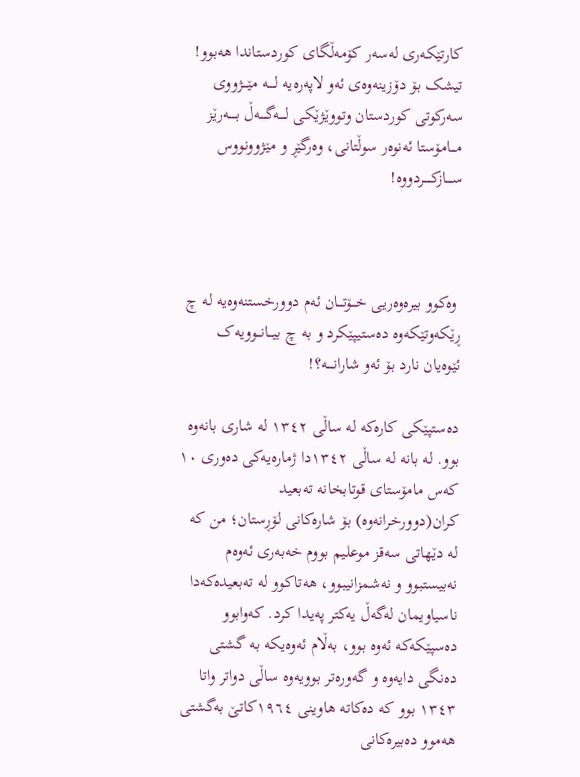کارتێکەری لەسەر کۆمەڵگای کوردستاندا هەبوو! تیشک بۆ دۆزینەوەی ئەو لاپەرەیە لــــە مێـــژووی سەرکوتی کوردستان وتووێژێکی لــــەگــــەڵ بـــــەرێز مـــامۆستا ئەنوەر سوڵتانی، وەرگێڕ و مێژوونووس ســــازکـــــردووە!



 وەکوو بیرەوەریی خـــۆتـــان ئەم دوورخستنەوەیە لە چ ڕێکەوتێکەوە دەستیپێکرد و بە چ بیـــانــوویەک ئێوەیان نارد بۆ ئەو شارانــــە؟!

دەستپێکی کارەکە لە ساڵی ١٣٤٢ لە شاری بانەوە بوو. لە بانە لە ساڵی ١٣٤٢دا ژمارەیەکی دەوری ١٠ کەس مامۆستای قوتابخانە تەبعید کران(دوورخرانەوە) بۆ شارەکانی لۆڕستان؛ من کە لە دێهاتی سەقز موعلیم بووم خەبەری ئەوەم نەبیستبوو و نەشمزانیبوو، هەتاکوو لە تەبعیدەکەدا ناسیاویمان لەگەڵ یەکتر پەیدا کرد. کەوابوو دەسپێکەکە ئەوە بوو، بەڵام ئەوەیکە بە گشتی دەنگی دایەوە و گەورەتر بوویەوە ساڵی دواتر واتا ١٣٤٣ بوو کە دەکاتە هاوینی ١٩٦٤کاتێ بەگشتی هەموو دەبیرەکانی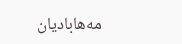مەهابادیان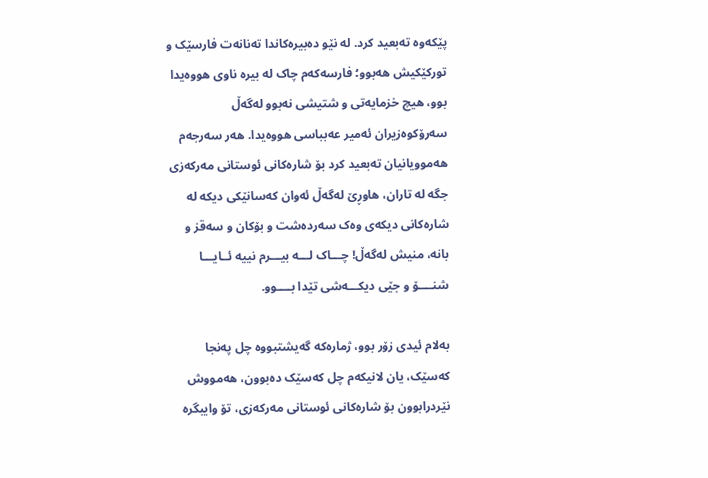پێکەوە تەبعید کرد. لە نێو دەبیرەکاندا تەنانەت فارسێک و تورکێکیش هەبوو؛ فارسەکەم چاک لە بیرە ناوی هووەیدا بوو، هیچ خزمایەتی و شتیشی نەبوو لەگەڵ سەرۆکوەزیران ئەمیر عەبباسی هووەیدا. هەر سەرجەم هەموویانیان تەبعید کرد بۆ شارەکانی ئوستانی مەرکەزی جگە لە تاران، هاوڕێ لەگەڵ ئەوان کەسانێکی دیکە لە شارەکانی دیکەی وەک سەردەشت و بۆکان و سەقز و بانە، منیش لەگەڵ! چـــاک لـــە بیـــرم نییە ئــایـــا شنــــۆ و جێی دیکـــەشی تێدا بــــوو.

بەلام ئیدی زۆر بوو، ژمارەکە گەیشتبووە چل پەنجا کەسێک، یان لانیکەم چل کەسێک دەبوون، هەمووش نێردرابوون بۆ شارەکانی ئوستانی مەرکەزی، تۆ وایبگرە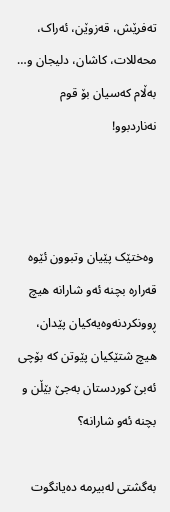تەفرێش، قەزوێن، ئەراک، محەللات، کاشان، دلیجان و… بەڵام کەسیان بۆ قوم نەناردبوو!



 وەختێک پێیان وتبوون ئێوە قەرارە بچنە ئەو شارانە هیچ ڕوونکردنەوەیەکیان پێدان، هیچ شتێکیان پێوتن کە بۆچی ئەبێ کوردستان بەجێ بێڵن و بچنە ئەو شارانە؟

بەگشتی لەبیرمە دەیانگوت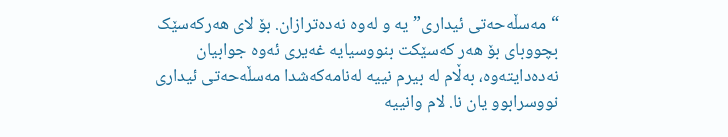“مەسڵەحەتی ئیداری”یە و لەوە نەدەترازان. بۆ لای هەرکەسێک بچووبای بۆ هەر کەسێکت بنووسیایە غەیری ئەوە جوابیان نەدەدایتەوە، بەڵام لە بیرم نییە لەنامەکەشدا مەسڵەحەتی ئیداری نووسرابوو یان نا. لام وانییە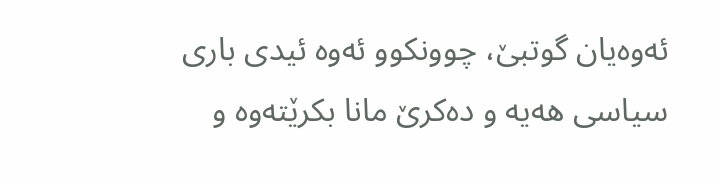ئەوەیان گوتبێ، چوونکوو ئەوە ئیدی باری سیاسی هەیە و دەکرێ مانا بکرێتەوە و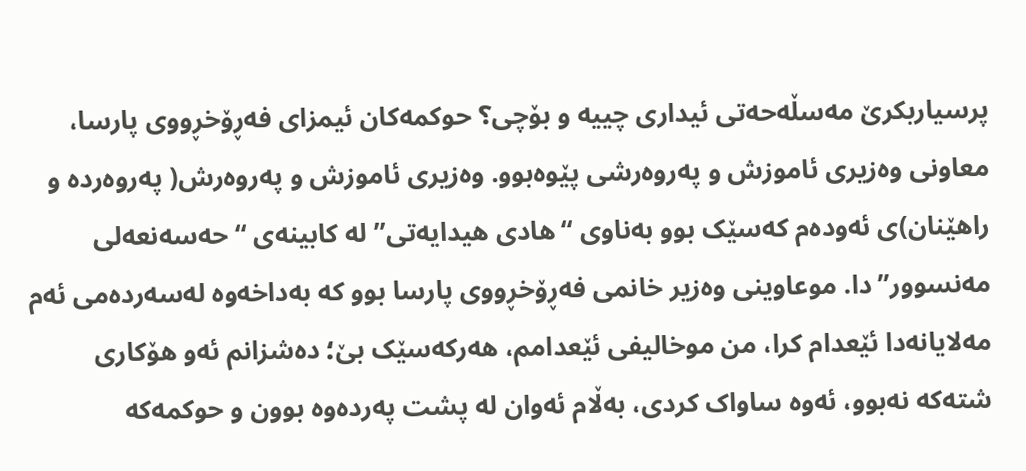پرسیاربکرێ مەسڵەحەتی ئیداری چییە و بۆچی؟ حوکمەکان ئیمزای فەڕۆخڕووی پارسا، معاونی وەزیری ئاموزش و پەروەرشی پێوەبوو. وەزیری ئاموزش و پەروەرش( پەروەردە و راهێنان)ی ئەودەم کەسێک بوو بەناوی “هادی هیدایەتی” لە کابینەی “حەسەنعەلی مەنسوور”دا. موعاوینی وەزیر خانمی فەڕۆخڕووی پارسا بوو کە بەداخەوە لەسەردەمی ئەم مەلایانەدا ئێعدام کرا، من موخالیفی ئێعدامم، هەرکەسێک بێ؛ دەشزانم ئەو هۆکاری شتەکە نەبوو، ئەوە ساواک کردی، بەڵام ئەوان لە پشت پەردەوە بوون و حوکمەکە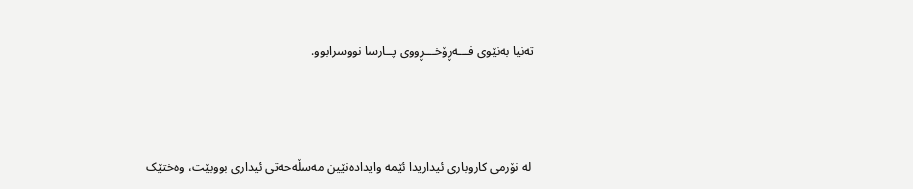تەنیا بەنێوی فـــەڕۆخـــڕووی پــارسا نووسرابوو.



 لە نۆرمی کاروباری ئیداریدا ئێمە وایدادەنێین مەسڵەحەتی ئیداری بووبێت، وەختێک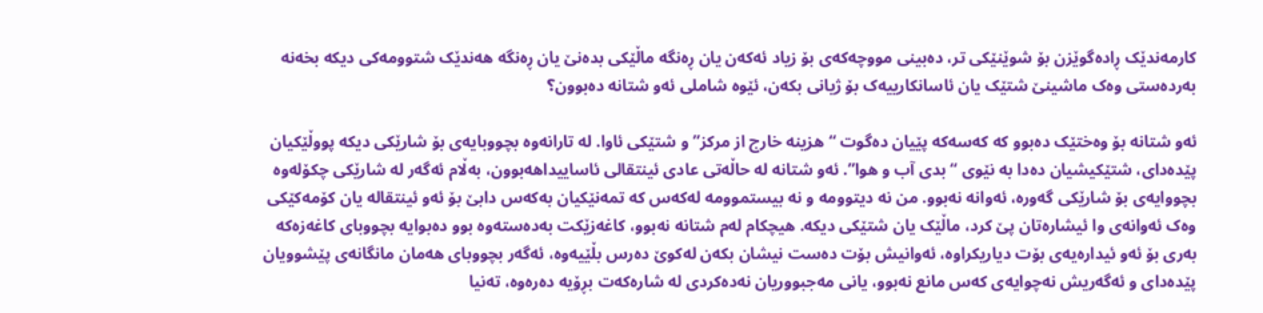کارمەندێک ڕادەگوێزن بۆ شوێنێکی تر، دەبینی مووچەکەی بۆ زیاد ئەکەن یان ڕەنگە ماڵێکی بدەنێ یان ڕەنگە هەندێک شتوومەکی دیکە بخەنە بەردەستی وەک ماشینێ شتێک یان ئاسانکارییەک بۆ ژیانی بکەن، ئێوە شاملی ئەو شتانە دەبوون؟

ئەو شتانە بۆ وەختێک دەبوو کە کەسەکە پێیان دەگوت “هزینە خارج از مرکز” و شتێکی ئاوا. لە تارانەوە بچووبایەی بۆ شارێکی دیکە پووڵێکیان پێدەدای، شتێکیشیان دەدا بە نێوی “بدی آب و هوا”. ئەو شتانە لە حاڵەتی عادی ئینتقالی ئاساییداهەبوون، بەڵام ئەگەر لە شارێکی چکۆلەوە بچووایەی بۆ شارێکی گەورە، ئەوانە نەبوو. من نە دیتوومە و نە بیستموومە لەکەس کە تمەنێکیان بەکەس دابێ بۆ ئەو ئینتقالە یان کۆمەکێکی وەک ئەوانەی وا ئیشارەتان پێ کرد، ماڵێک یان شتێکی دیکە. هیچکام لەم شتانە نەبوو، کاغەزێکت بەدەستەوە بوو دەبوایە بچووبای کاغەزەکە بەری بۆ ئەو ئیدارەیەی بۆت دیاریکراوە، ئەوانیش بۆت دەست نیشان بکەن لەکوێ دەرس بڵێیەوە، ئەگەر بچووبای هەمان مانگانەی پێشوویان پێدەدای و ئەگەریش نەچوایەی کەس مانع نەبوو، یانی مەجبووریان نەدەکردی لە شارەکەت بڕۆیە دەرەوە، تەنیا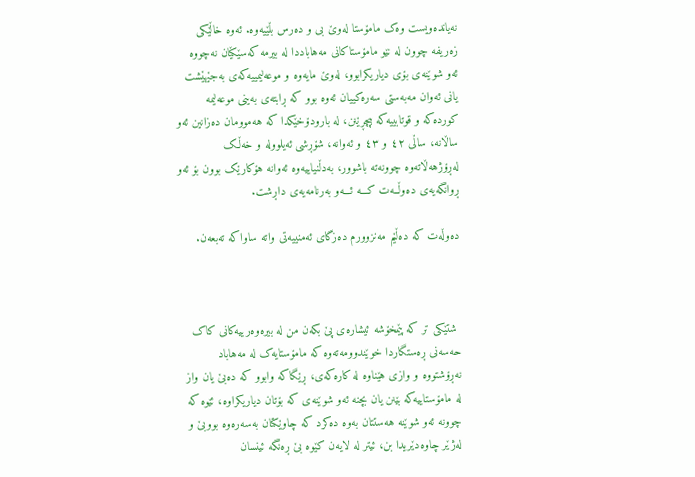نەیاندەویست وەک مامۆستا لەوێ بی و دەرس بڵێیەوە. ئەوە خاڵێکی زەریفە چوون لە نێو مامۆستاکانی مەهاباددا لە بیرمە کەسێکێان نەچووە ئەو شوێنەی بۆی دیاریکرابوو، لەوێ مایەوە و موعەلیمییەکەی بەجێهێشت یانی ئەوان مەبەستی سەرەکییان ئەوە بوو کە ڕابتەی بەینی موعەلیمە کوردەکە و قوتابییەکە بپچڕێنن، لە بارودۆخێکدا کە هەموومان دەزانین ئەو ساڵانە، ساڵی ٤٢ و ٤٣ و ئەوانە، شۆڕشی ئەیلوولە و خەڵک لەڕۆژهەڵاتەوە چوونەتە باشوور، بەدڵنیاییەوە ئەوانە هۆکارێک بوون بۆ ئەو ڕوانگەیەی دەوڵــەت کـــە ئـــەو بەرنامەیەی داڕشت.

دەوڵەت کە دەڵێم مەنزوورم دەزگای ئەمنییەتی واتە ساواکە تەبعەن.



 شتێکی تر کە پێمخۆشە ئیشارەی پێ بکەن من لە بیرەوەرییەکانی کاک حەسەنی ڕەستگاردا خوێندوومەتەوە کە مامۆستایەک لە مەهاباد نەڕۆشتووە و وازی هێناوە لە کارەکەی، ڕێگاکە وابوو کە دەبێ یان واز لە مامۆستاییەکە بێنن یان بچنە ئەو شوێنەی کە بۆتان دیاریکراوە، ئێوە کە چوونە ئەو شوێنە هەستتان بەوە دەکرد کە چاوێکتان بەسەرەوە بووبێ و لەژێر چاوەدێریدا بن، ئیتر لە لایەن کێوە بێ ڕەنگە ئینسان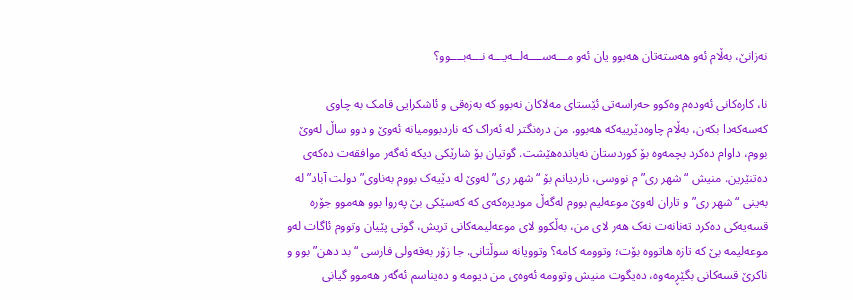نەزانێ، بەڵام ئەو هەستەتان هەبوو یان ئەو مـــەســــەلــەیـــە نـــەبــــوو؟

نا، کارەکانی ئەودەم وەکوو حەراسەتی ئێستای مەلاکان نەبوو کە بەزەقی و ئاشکرایی قامک بە چاوی کەسەکەدا بکەن، بەڵام چاوەدێرییەکە هەبوو. من درەنگتر لە ئەراک کە ناردبوومیانە ئەوێ و دوو ساڵ لەوێ بووم، داوام دەکرد بچمەوە بۆ کوردستان نەیاندەهێشت. گوتیان بۆ شارێکی دیکە ئەگەر موافقەت دەکەی دەتنێرین. منیش “شهر ری” م نووسی، ناردیانم بۆ “شهر ری” لەوێ لە دێیەک بووم بەناوی” دولت آباد” لە بەینی “شهر ری” و تاران لەوێ موعەلیم بووم لەگەڵ مودیرەکەی کە کەسێکی بێ پەروا بوو هەموو جۆرە قسەیەکی دەکرد تەنانەت نەک هەر لای من، بەڵکوو لای موعەلیمەکانی تریش، گوتی پێیان وتووم ئاگات لەو موعەلیمە بێ کە تازە هاتووە بۆت؛ وتوومە کامە؟ وتوویانە سوڵتانی. جا زۆر بەقەولی فارسی “بد دهن” بوو و ناکرێ قسەکانی بگێڕمەوە، دەیگوت منیش وتوومە ئەوەی من دیومە و دەیناسم ئەگەر هەموو گیانی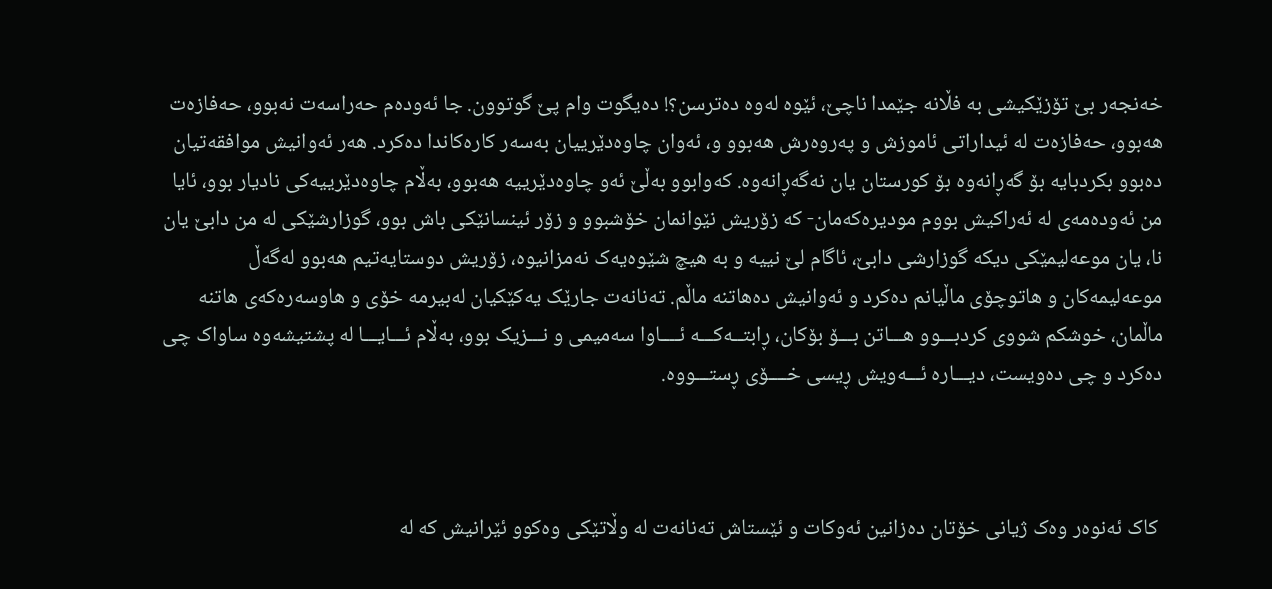خەنجەر بێ تۆزێکیشی بە فڵانە جێمدا ناچێ، ئێوە لەوە دەترسن؟! دەیگوت وام پێ گوتوون. جا ئەودەم حەراسەت نەبوو، حەفازەت هەبوو، حەفازەت لە ئیداراتی ئاموزش و پەروەرش هەبوو و، ئەوان چاوەدێرییان بەسەر کارەکاندا دەکرد. هەر ئەوانیش موافقەتیان دەبوو بکردبایە بۆ گەڕانەوە بۆ کورستان یان نەگەڕانەوە. کەوابوو بەڵێ ئەو چاوەدێرییە هەبوو، بەڵام چاوەدێرییەکی نادیار بوو، ئایا من ئەودەمەی لە ئەراکیش بووم مودیرەکەمان- کە زۆریش نێوانمان خۆشبوو و زۆر ئینسانێکی باش بوو، گوزارشێکی لە من دابێ یان نا، یان موعەلیمێکی دیکە گوزارشی دابێ، ئاگام لێ نییە و بە هیچ شێوەیەک نەمزانیوە، زۆریش دوستایەتیم هەبوو لەگەڵ موعەلیمەکان و هاتوچۆی ماڵیانم دەکرد و ئەوانیش دەهاتنە ماڵم. تەنانەت جارێک یەکێکیان لەبیرمە خۆی و هاوسەرەکەی هاتنە ماڵمان، خوشکم شووی کردبـــوو هـــاتن بـــۆ بۆکان، ڕابتــەکـــە ئــــاوا سەمیمی و نـــزیک بوو، بەڵام ئـــایـــا لە پشتیشەوە ساواک چی دەکرد و چی دەویست، دیـــارە ئـــەویش ڕیسی خــــۆی ڕستـــووە.



 کاک ئەنوەر وەک ژیانی خۆتان دەزانین ئەوکات و ئێستاش تەنانەت لە وڵاتێکی وەکوو ئێرانیش کە لە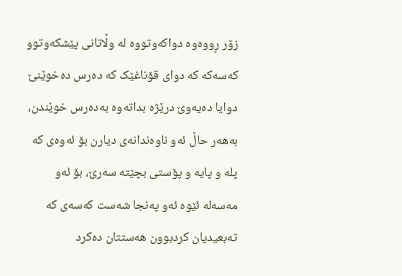زۆر ڕووەوە دواکەوتووە لە وڵاتانی پێشکەوتوو کەسەکە کە دوای قۆناغێک کە دەرس دەخوێنێ دوایا دەیەوێ درێژە بداتەوە بەدەرس خوێندن، بەهەر حاڵ ئەو ناوەندانەی دیارن بۆ ئەوەی کە پلە و پایە و پۆستی بچێتە سەرێ، بۆ ئەو مەسەلە ئێوە ئەو پەنجا شەست کەسەی کە تەبعیدیان کردبوون هەستتان دەکرد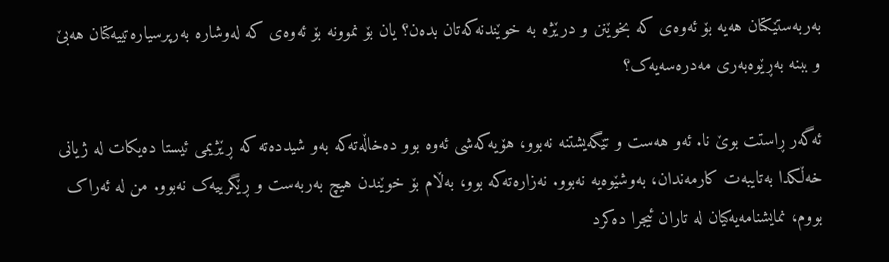بەربەستێکتان هەیە بۆ ئەوەی کە بخوێنن و درێژە بە خوێندنەکەتان بدەن؟ یان بۆ نموونە بۆ ئەوەی کە لەوشارە بەرپرسیارەتییەکتان هەبێ و ببنە بەڕێوەبەری مەدرەسەیەک؟

ئەگەر ڕاستت بوێ نا. ئەو هەست و تێگەیشتنە نەبوو، هۆیەکەشی ئەوە بوو دەخاڵەتەکە بەو شیددەتە کە ڕێژیمی ئیستا دەیکات لە ژیانی خەڵکدا بەتایبەت کارمەندان، بەوشێوەیە نەبوو. نەزارەتەکە بوو، بەڵام بۆ خوێندن هیچ بەربەست و ڕێگرییەک نەبوو. من لە ئەراک بووم، نمایشنامەیەکیان لە تاران ئیجرا دەکرد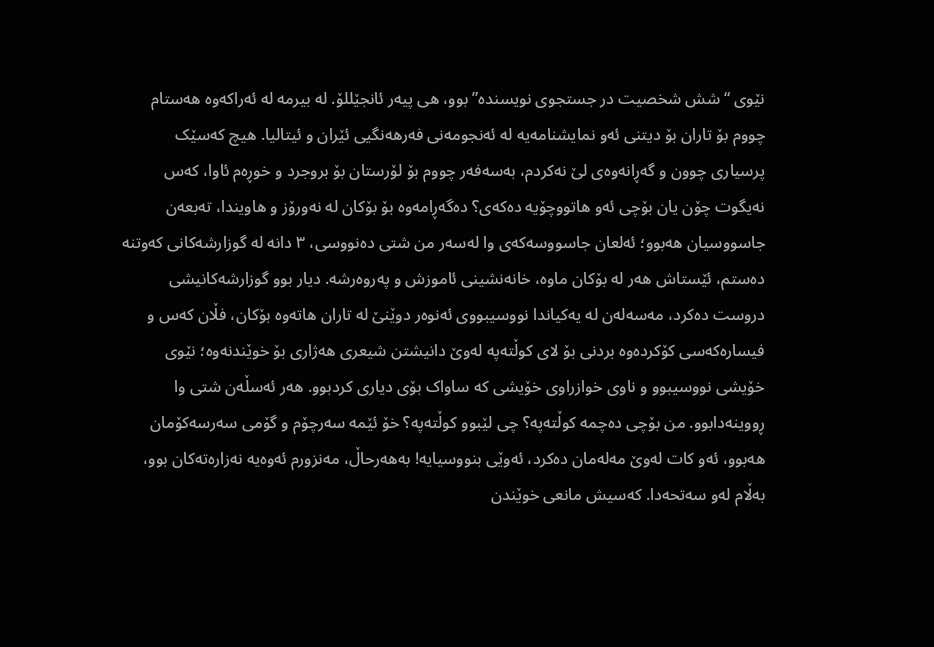نێوی “شش شخصیت در جستجوی نویسندە” بوو، هی پیەر ئانجێللۆ. لە بیرمە لە ئەراکەوە هەستام چووم بۆ تاران بۆ دیتنی ئەو نمایشنامەیە لە ئەنجومەنی فەرهەنگیی ئێران و ئیتالیا. هیچ کەسێک پرسیاری چوون و گەڕانەوەی لێ نەکردم، بەسەفەر چووم بۆ لۆرستان بۆ بروجرد و خوڕەم ئاوا، کەس نەیگوت چۆن یان بۆچی ئەو هاتووچۆیە دەکەی؟ دەگەڕامەوە بۆ بۆکان لە نەورۆز و هاویندا، تەبعەن جاسووسیان هەبوو؛ ئەلعان جاسووسەکەی وا لەسەر من شتی دەنووسی، ٣ دانە لە گوزارشەکانی کەوتنە دەستم، ئێستاش هەر لە بۆکان ماوە، خانەنشینی ئاموزش و پەروەرشە. دیار بوو گوزارشەکانیشی دروست دەکرد، مەسەلەن لە یەکیاندا نووسیبووی ئەنوەر دوێنێ لە تاران هاتەوە بۆکان، فڵان کەس و فیسارەکەسی کۆکردەوە بردنی بۆ لای کوڵتەپە لەوێ دانیشتن شیعری هەژاری بۆ خوێندنەوە؛ نێوی خۆیشی نووسیبوو و ناوی خوازراوی خۆیشی کە ساواک بۆی دیاری کردبوو. هەر ئەسڵەن شتی وا ڕووینەدابوو. من بۆچی دەچمە کوڵتەپە؟ چی لێبوو کوڵتەپە؟ خۆ ئێمە سەرچۆم و گۆمی سەرسەکۆمان هەبوو، ئەو کات لەوێ مەلەمان دەکرد، ئەوێی بنووسیایە! بەهەرحاڵ، مەنزورم ئەوەیە نەزارەتەکان بوو، بەڵام لەو سەتحەدا. کەسیش مانعی خوێندن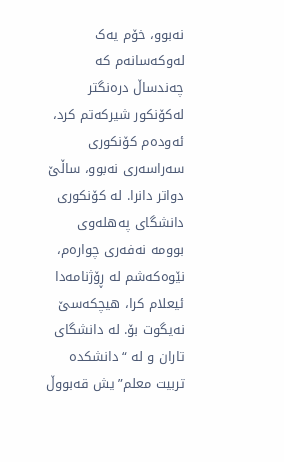نەبوو، خۆم یەک لەوکەسانەم کە چەندساڵ درەنگتر لەکۆنکور شیرکەتم کرد، ئەودەم کۆنکوری سەراسەری نەبوو، ساڵێ دواتر دانرا. لە کۆنکوری دانشگای پەهلەوی بوومە نەفەری چوارەم، نێوەکەشم لە ڕۆژنامەدا ئیعلام کرا، هیچکەسێ نەیگوت بۆ. لە دانشگای تاران و لە “دانشکدە تربیت معلم”یش قەبووڵ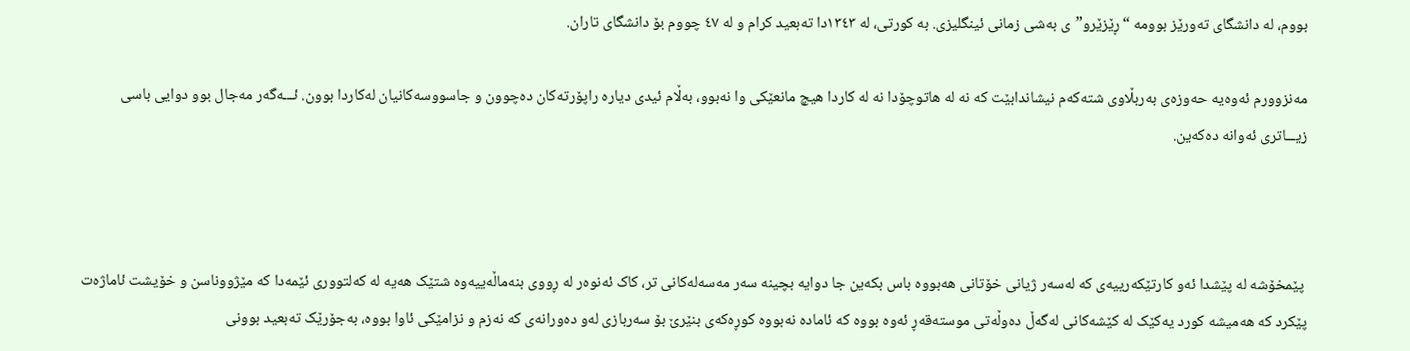بووم، لە دانشگای تەورێز بوومە “ڕێزێرو”ی بەشی زمانی ئینگلیزی. بە کورتی، لە ١٣٤٣دا تەبعید کرام و لە ٤٧ چووم بۆ دانشگای تاران.

مەنزوورم ئەوەیە حەوزەی بەربڵاوی شتەکەم نیشاندابێت کە نە لە هاتوچۆدا نە لە کاردا هیچ مانعێکی وا نەبوو، بەڵام ئیدی دیارە راپۆرتەکان دەچوون و جاسووسەکانیان لەکاردا بوون. ئـــەگەر مەجال بوو دوایی باسی زیـــاتری ئەوانە دەکەین.



 پێمخۆشە لە پێشدا ئەو کارتێکەرییەی کە لەسەر ژیانی خۆتانی هەبووە باس بکەین جا دوایە بچینە سەر مەسەلەکانی تر، کاک ئەنوەر لە ڕووی بنەماڵەییەوە شتێک هەیە لە کەلتووری ئێمەدا کە مێژووناسن و خۆیشت ئاماژەت پێکرد کە هەمیشە کورد یەکێک لە کێشەکانی لەگەڵ دەوڵەتی موستەقەڕ ئەوە بووە کە ئامادە نەبووە کوڕەکەی بنێرێ بۆ سەربازی لەو دەورانەی کە نەزم و نزامێکی ئاوا بووە، بەجۆرێک تەبعید بوونی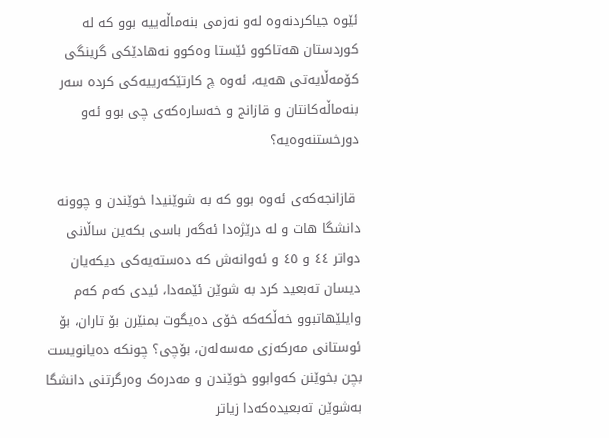ئێوە جیاکردنەوە لەو نەزمی بنەماڵەییە بوو کە لە کوردستان هەتاکوو ئێستا وەکوو نەهادێکی گرینگی کۆمەڵایەتی هەیە، ئەوە چ کارتێکەرییەکی کردە سەر بنەماڵەکانتان و قازانج و خەسارەکەی چی بوو ئەو دورخستنەوەیە؟

 قازانجەکەی ئەوە بوو کە بە شوێنیدا خوێندن و چوونە دانشگا هات و لە درێژەدا ئەگەر باسی بکەین ساڵانی دواتر ٤٤ و ٤٥ و ئەوانەش کە دەستەیەکی دیکەیان دیسان تەبعید کرد بە شوێن ئێمەدا، ئیدی کەم کەم وایلێهاتبوو خەڵکەکە خۆی دەیگوت بمنێرن بۆ تاران، بۆ ئوستانی مەرکەزی مەسەلەن، بۆچی؟ چونکە دەیانویست بچن بخوێنن کەوابوو خوێندن و مەدرەک وەرگرتنی دانشگا بەشوێن تەبعیدەکەدا زیاتر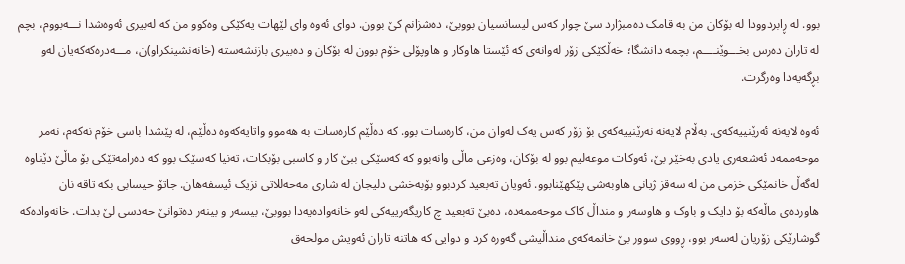بوو. لە ڕابردوودا لە بۆکان من بە قامک دەمبژارد سێ چوار کەس لیسانسیان بووبێ، دەشزانم کێ بوون. دوای ئەوە وای لێهات یەکێکی وەکوو من کە لەبیری ئەوەشدا نـــەبووم، بچم لە تاران دەرس بخـــوێنــــم، بچمە دانشگا؛ خەڵکێکی زۆر لەوانەی کە ئێستا هاوکار و هاوپۆلی خۆم بوون لە بۆکان و دەبیری بازنشەستە (خانەنشینکراو)ن، مـــەدرەکەکەیان لەو بڕگەیەدا وەرگرت.

ئەوە لایەنە ئەرێنییەکەی. بەڵام لایەنە نەرێنییەکەی بۆ زۆر کەس یەک لەوان من، کارەسات بوو. کە دەڵێم کارەسات بە هەموو واتایەکەوە دەڵێم، لە پێشدا باسی خۆم نەکەم، نەمر موحەممەد ئەشعەری یادی بەخێر بێ، ئەوکات موعەلیم بوو لە بۆکان، وەزعی ماڵی وانەبوو کە کەسێکی ببێ کار و کاسبی بۆبکات، تەنیا کەسێک بوو کە دەرامەتێکی بۆ ماڵێ دێناوە لەگەڵ خانمێکی خزمی من لە سەقز ژیانی هاوبەشی پێکهێنابوو. ئەویان تەبعید کردبوو بۆبەخشی دلیجان لە شاری مەحەللاتی نزیک ئیسفەهان. جاتۆ حیسابی بکە تاقە نان هاوردەی ماڵەکە بۆ دایک و باوک و هاوسەر و منداڵ کاک موحەممەدە، دەبێ تەبعید چ کاریگەرییەکی لەو خانەوادەیەدا بووبێ، بیسەر و بینەر دەتوانێ حەدسی لێ بدات. خانەوادەکە گوشارێکی زۆریان لەسەر بوو، ڕووی سوور بێ خانمەکەی منداڵیشی گەورە کرد و دوایی کە هاتنە تاران ئەویش مولحەق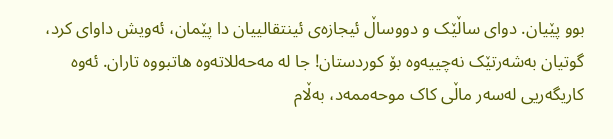بوو پێیان. دوای ساڵێک و دووساڵ ئیجازەی ئینتقالییان دا پێمان، ئەویش داوای کرد، گوتیان بەشەرتێک نەچییەوە بۆ کوردستان! جا لە مەحەللاتەوە هاتبووە تاران. ئەوە کاریگەریی لەسەر ماڵی کاک موحەممەد، بەڵام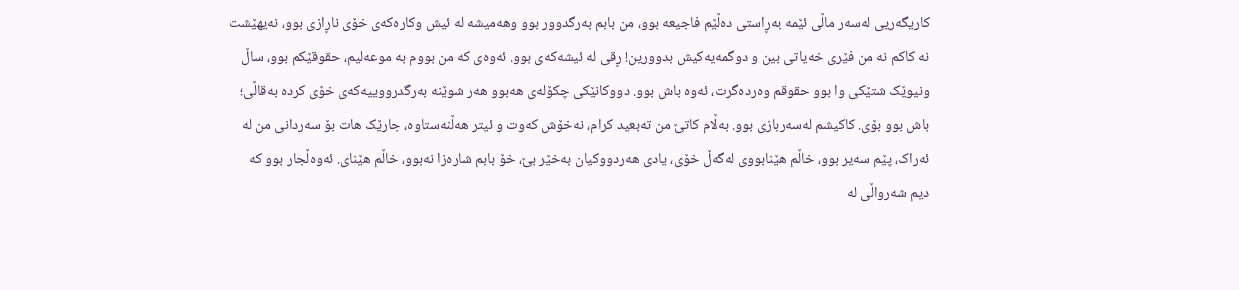کاریگەریی لەسەر ماڵی ئێمە بەڕاستی دەڵێم فاجیعە بوو، من بابم بەرگدوور بوو وهەمیشە لە ئیش وکارەکەی خۆی ناڕازی بوو، نەیهێشت نە کاکم نە من فێری خەیاتی بین و دوگمەیەکیش بدوورین! ڕقی لە ئیشەکەی بوو. ئەوەی کە من بووم بە موعەلیم، حقوقێکم بوو، ساڵ ونیوێک شتێکی وا بوو حقوقم وەردەگرت، ئەوە باش بوو. دووکانێکی چکۆلەی هەبوو هەر شوێنە بەرگدرووییەکەی خۆی کردە بەقاڵی؛ باش بوو بۆی. کاکیشم لەسەربازی بوو. بەڵام کاتێ من تەبعید کرام، نەخۆش کەوت و ئیتر هەڵنەستاوە، جارێک هات بۆ سەردانی من لە ئەراک، پێم سەیر بوو، خاڵم هێنابووی لەگەڵ خۆی، یادی هەردووکیان بەخێر بێ، خۆ بابم شارەزا نەبوو، خاڵم هێنای. ئەوەڵجار بوو کە دیم شەرواڵی لە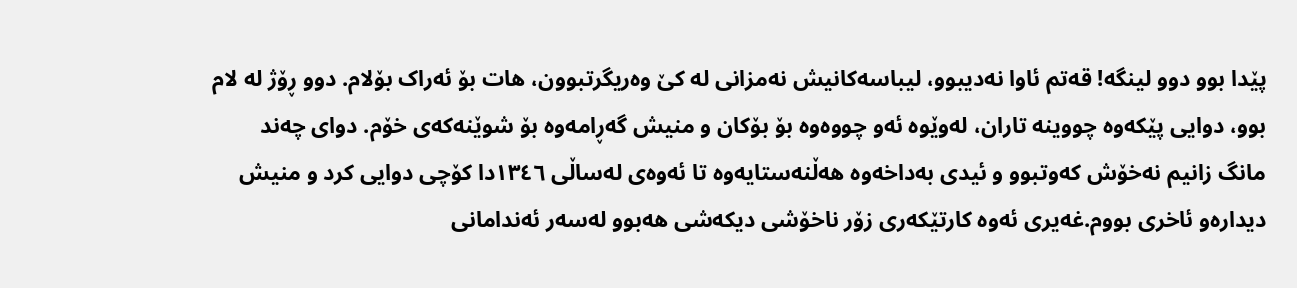پێدا بوو دوو لینگە! قەتم ئاوا نەدیبوو، لیباسەکانیش نەمزانی لە کێ وەریگرتبوون، هات بۆ ئەراک بۆلام. دوو ڕۆژ لە لام بوو، دوایی پێکەوە چووینە تاران، لەوێوە ئەو چووەوە بۆ بۆکان و منیش گەڕامەوە بۆ شوێنەکەی خۆم. دوای چەند مانگ زانیم نەخۆش کەوتبوو و ئیدی بەداخەوە هەڵنەستایەوە تا ئەوەی لەساڵی ١٣٤٦دا کۆچی دوایی کرد و منیش دیدارەو ئاخری بووم.غەیری ئەوە کارتێکەری زۆر ناخۆشی دیکەشی هەبوو لەسەر ئەندامانی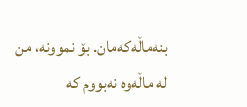بنەماڵەکەمان. بۆ نموونە، من لە ماڵەوە نەبووم کە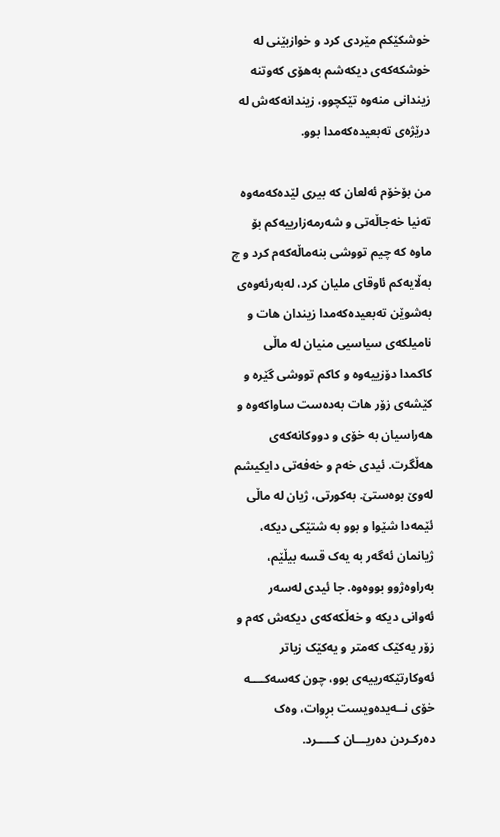خوشکێکم مێردی کرد و خوازبێنی لە خوشکەکەی دیکەشم بەهۆی کەوتنە زیندانی منەوە تێکچوو، زیندانەکەش لە درێژەی تەبعیدەکەمدا بوو.

من بۆخۆم ئەلعان کە بیری لێدەکەمەوە تەنیا خەجاڵەتی و شەرمەزارییەکم بۆ ماوە کە چیم تووشی بنەماڵەکەم کرد و چ بەڵایەکم ئاوقای ملیان کرد، لەبەرئەوەی بەشوێن تەبعیدەکەمدا زیندان هات و نامیلکەی سیاسیی منیان لە ماڵی کاکمدا دۆزییەوە و کاکم تووشی گێرە و کێشەی زۆر هات بەدەست ساواکەوە و هەراسیان بە خۆی و دووکانەکەی هەڵگرت. ئیدی خەم و خەفەتی دایکیشم لەوێ بوەستێ. بەکورتی، ژیان لە ماڵی ئێمەدا شێوا و بوو بە شتێکی دیکە، ژیانمان ئەگەر بە یەک قسە بیڵێم، بەراوەژوو بووەوە. جا ئیدی لەسەر ئەوانی دیکە و خەڵکەکەی دیکەش کەم و زۆر یەکێک کەمتر و یەکێک زیاتر ئەوکارتێکەرییەی بوو، چون کەسەکــــە خۆی نــەیدەویست بڕوات، وەک دەرکـردن دەریـــان کـــــرد.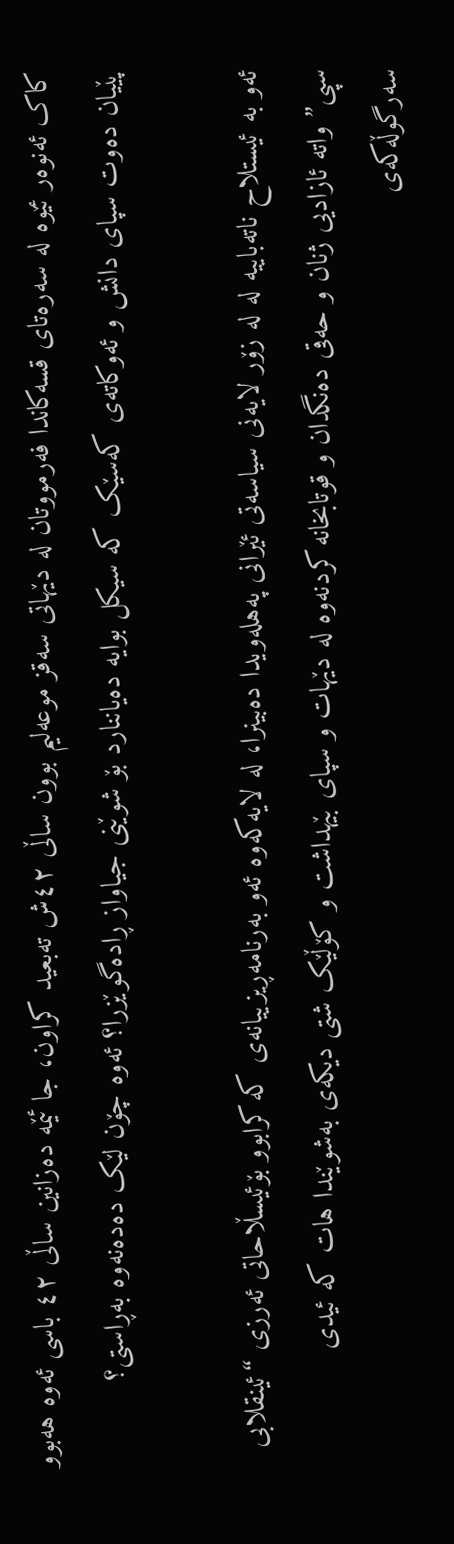کاک ئەنوەر ئێوە لە سەرەتای قسەکاندا فەرمووتان لە دێهاتی سەقز موعەلیم بوون ساڵی ٤٢ش تەبعید کراون، جا ئێمە دەزانین ساڵی ٤٢ باسی ئەوە هەبوو پێیان دەوت سپای دانش و ئەوکاتەی کەسێک کە سیکل بوایە دەیاننارد بۆ شوێنی جیاواز ڕادەگوێزرا؟ ئەوە چۆن لێک دەدەنەوە بەڕاستی؟

ئەو بە ئیستلاح ناتەباییە لە لە زۆر لایەنی سیاسەتی ئێرانی پەهلەویدا دەبینرا، لە لایەکەوە ئەو بەرنامەڕیزییانەی کە کرابوو بۆئیسڵاحاتی ئەرزی “ئینقلابی سپی” واتە ئازادیی ژنان و حەقی دەنگدان و قوتابخانە کردنەوە لە دێهات و سپای بێهداشت و کۆڵێک شتی دیکەی بەشوێندا هات کە ئیدی سەرگوڵەکەی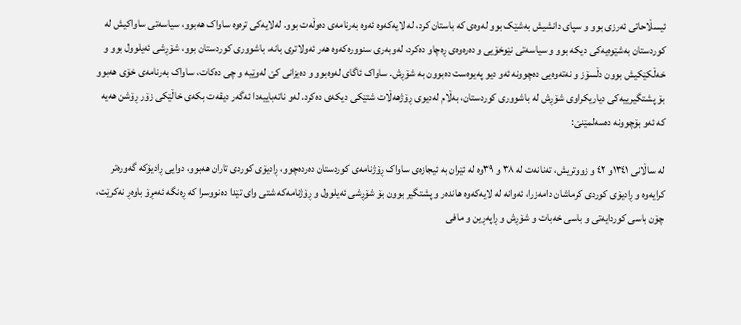ئیسڵاحاتی ئەرزی بوو و سپای دانشیش بەشێک بوو لەوەی کە باستان کرد، لە لایەکەوە ئەوە بەرنامەی دەوڵەت بوو. لەلایەکی ترەوە ساواک هەبوو، سیاسەتی ساواکیش لە کوردستان بەشێوەیەکی دیکە بوو و سیاسەتی نێوخۆیی و دەرەوەی ڕەچاو دەکرد، لەوبەری سنوورەکەوە هەر ئەولاتری بانە، باشووری کوردستان بوو، شۆڕشی ئەیلوول بوو و خەڵکێکیش بوون دڵسۆز و نەتەوەیی دەچوونە ئەو دیو پەیوەست دەبوون بە شۆڕش. ساواک ئاگای لەوەبوو و دەیزانی کێ لەوێیە و چی دەکات، ساواک بەرنامەی خۆی هەبوو بۆ پشتگیرییەکی دیاریکراوی شۆڕش لە باشووری کوردستان، بەڵام لەدیوی ڕۆژهەڵات شتێکی دیکەی دەکرد. لەو ناتەباییەدا ئەگەر دیقەت بکەی خاڵێکی زۆر ڕۆشن هەیە کە ئەو بۆچوونە دەسەلمێنێ:

لە ساڵانی ١٣٤١و ٤٢ و زووتریش، تەنانەت لە ٣٨ و ٣٩وە لە ئێران بە ئیجازەی ساواک ڕۆژنامەی کوردستان دەردەچوو، ڕادیۆی کوردی تاران هەبوو، دوایی ڕادیۆکە گەورەتر کرایەوە و ڕادیۆی کوردی کرماشان دامەزرا، ئەوانە لە لایەکەوە هاندەر و پشتگیر بوون بۆ شۆڕشی ئەیلوول و ڕۆژنامەکە شتی وای تێدا دەنووسرا کە ڕەنگە ئەمڕۆ باوەڕ نەکرێت، چۆن باسی کوردایەتی و باسی خەبات و شۆڕش و ڕاپەڕین و مافی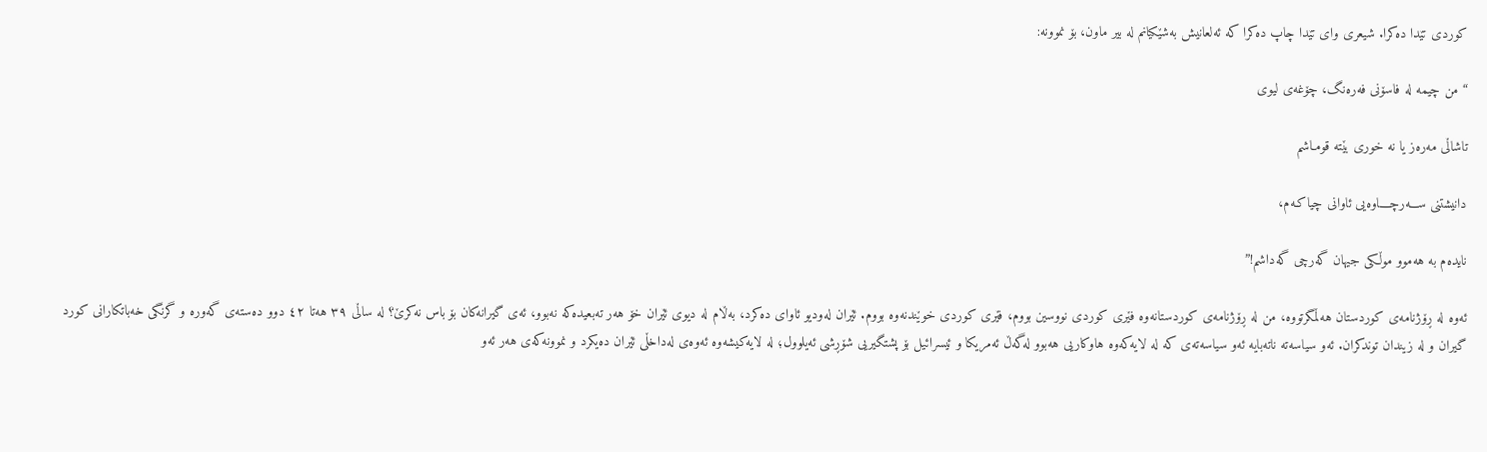کوردی تێدا دەکرا. شیعری وای تێدا چاپ دەکرا کە ئەلعانیش بەشێکیانم لە بیر ماون، بۆ نموونە:

“من چیمە لە فاسۆنی فەرەنگ، چۆغەی لیوی

تاشاڵی مەرەز یا نە خوری بێتە قومـاشم

دانیشتنی ســـەرچــــاوەیی ئاوانی چیاکـەم،

نایدەم بە هەموو موڵکی جیهان گەرچی گەداشم!”

ئەوە لە ڕۆژنامەی کوردستان هەڵمگرتووە، من لە ڕۆژنامەی کوردستانەوە فێری کوردی نووسین بووم، فێری کوردی خوێندنەوە بووم. ئێران لەودیو ئاوای دەکرد، بەڵام لە دیوی ئێران خۆ هەر تەبعیدەکە نەبوو، ئەی گیرانەکان بۆ باس نەکرێ؟ لە ساڵی ٣٩ هەتا ٤٢ دوو دەستەی گەورە و گرنگی خەباتکارانی کورد گیران و لە زیندان توندکران. ئەو سیاسەتە ناتەبایە ئەو سیاسەتەی کە لە لایەکەوە هاوکاریی هەبوو لەگەڵ ئەمریکا و ئیسرائیل بۆ پشتگیریی شۆڕشی ئەیلوول؛ لە لایەکیشەوە ئەوەی لەداخڵی ئێران دەیکرد و نموونەکەی هەر ئەو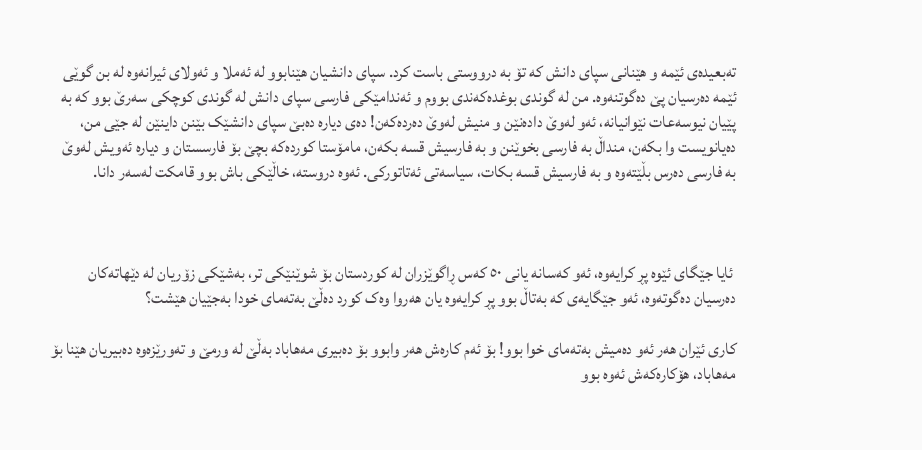تەبعیدەی ئێمە و هێنانی سپای دانش کە تۆ بە درووستی باست کرد. سپای دانشیان هێنابوو لە ئەملا و ئەولای ئیرانەوە لە بن گوێی ئێمە دەرسیان پێ دەگوتنەوە. من لە گوندی بوغدەکەندی بووم و ئەندامێکی فارسی سپای دانش لە گوندی کوچکی سەرێ بوو کە بە پێیان نیوسەعات نێوانیانە، ئەو لەوێ دادەنێن و منیش لەوێ دەردەکەن! دەی دیارە دەبێ سپای دانشێک بێنن داینێن لە جێی من، دەیانویست وا بکەن، منداڵ بە فارسی بخوێنن و بە فارسیش قسە بکەن، مامۆستا کوردەکە بچێ بۆ فارسستان و دیارە ئەویش لەوێ بە فارسی دەرس بڵێتەوە و بە فارسیش قسە بکات، سیاسەتی ئەتاتورکی. ئەوە دروستە، خاڵێکی باش بوو قامکت لەسەر دانا.



 ئایا جێگای ئێوە پڕ کرایەوە، ئەو کەسانە یانی ٥٠ کەس ڕاگوێزران لە کوردستان بۆ شوێنێکی تر، بەشێکی زۆریان لە دێهاتەکان دەرسیان دەگوتەوە، ئەو جێگایەی کە بەتاڵ بوو پڕ کرایەوە یان هەروا وەک کورد دەڵێ بەتەمای خودا بەجێیان هێشت؟

کاری ئێران هەر ئەو دەمیش بەتەمای خوا بوو! بۆ ئەم کارەش هەر وابوو بۆ دەبیری مەهاباد بەڵێ لە ورمێ و تەورێزەوە دەبیریان هێنا بۆ مەهاباد، هۆکارەکەش ئەوە بوو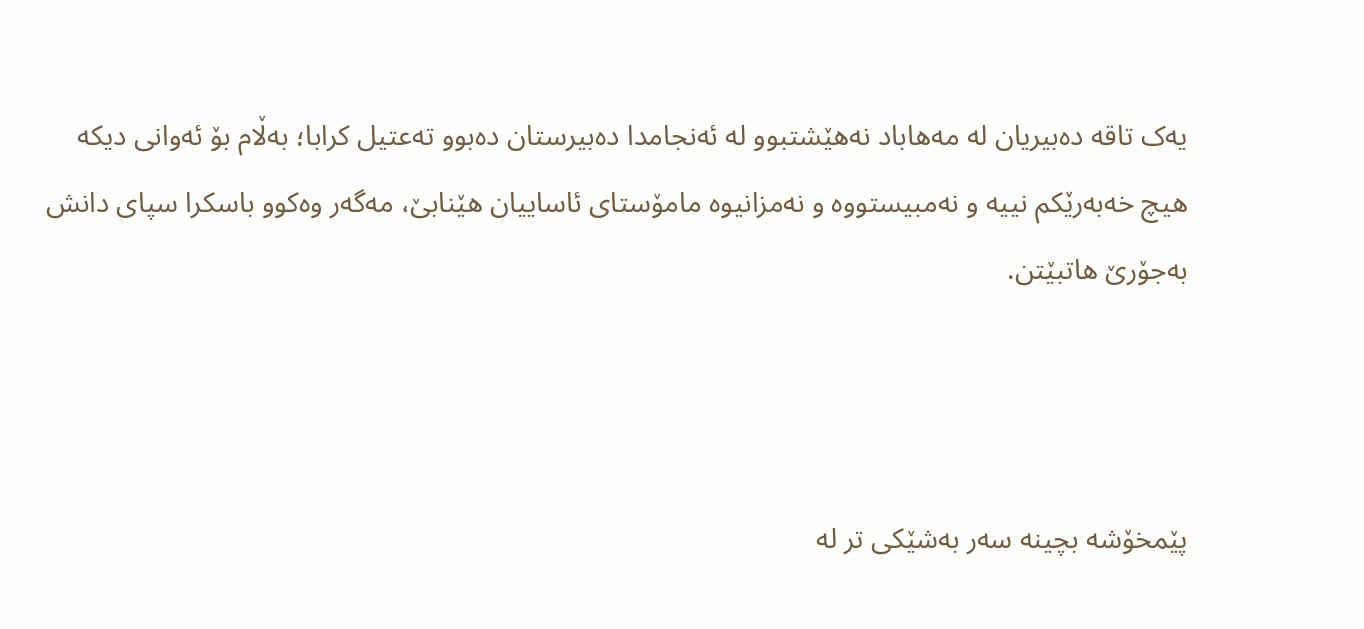یەک تاقە دەبیریان لە مەهاباد نەهێشتبوو لە ئەنجامدا دەبیرستان دەبوو تەعتیل کرابا؛ بەڵام بۆ ئەوانی دیکە هیچ خەبەرێکم نییە و نەمبیستووە و نەمزانیوە مامۆستای ئاساییان هێنابێ، مەگەر وەکوو باسکرا سپای دانش بەجۆرێ هاتبێتن.



پێمخۆشە بچینە سەر بەشێکی تر لە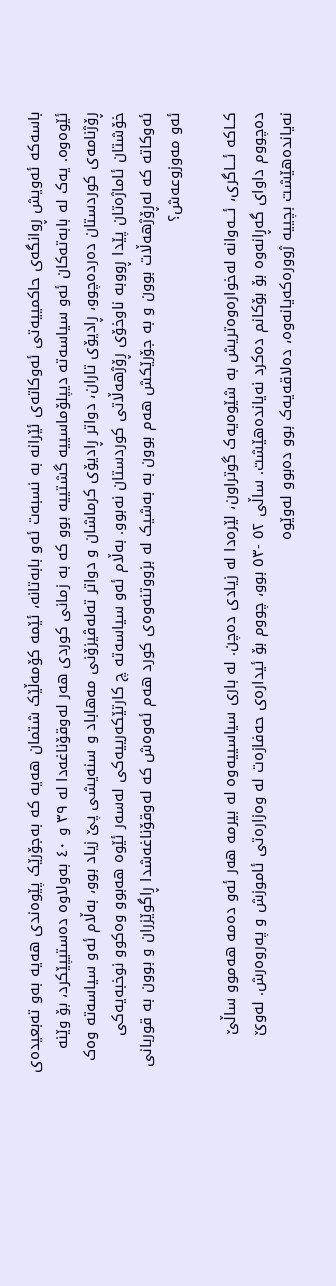باسەکە ئەویش ڕوانگەی حاکمییەتی ئەوکاتەی ئێرانە بە نسبەت ئەو بابەتانە، ئێمە کۆمەڵێک شتمان هەیە کە بەجۆرێک پێوەندی هەیە بەو تەبعیدەی ئێوەوە. یەک لە بابەتەکان ئەو سیاسەتە دیپلۆماسییە گشتییە بوو کە بە زمانی کوردی هەر لەوقۆناغەدا لە ٣٩ و ٤٠ بەولاوە دەستیپێکرد، بۆ وێنە ڕۆژنامەی کوردستان دەردەچوو، ڕادیۆی تاران، دواتر ڕادیۆی کرماشان و دواتر تەلەڤیزۆنی مەهاباد و سنەیشی پێ زیاد بوو، بەڵام ئەو سیاسەتە وەک خۆشتان ئاماژەتان پێدا ڕووبە ناوخۆی ڕۆژهەڵاتی کوردستان نەبوو. بەڵام ئەو سیاسەتە چ کارتێکەرییەکی لەسەر ئێوە هەبوو وەکوو نوخبەیەکی ئەوکاتە کە لەڕۆژهەڵات بوون و بە جۆرێکش هەم بوون بە بەشیک لە بزووتنەوەی کورد هەم ئەوەش کە لەوقۆناغەشدا ڕاگوێزران و بوون بە قوربانی ئەو مەوزوعەش؟

کــاکە ئـــاگری، ئـــەوانە لەخوارەوەتریش بە شێوەیەک گوتراون، لێرەدا لە زیادی دەچن. لە باری سیاسییەوە لە بیرمە هەر ئەو دەمە هەموو ساڵێ دەچووم داوای گەڕانەوە بۆ بۆکانم دەکرد نەیاندەهێشت. ساڵی ٥٢ -٥٣ بوو، چووم بۆ ئیدارەی حەفازەت لە وەزارەتی ئاموزش و پەروەرش. لەوێ نەیاندەهێشت بچییە ژوورەکەیانەوە، دەلاقەیەک بوو دەبوو لەوێوە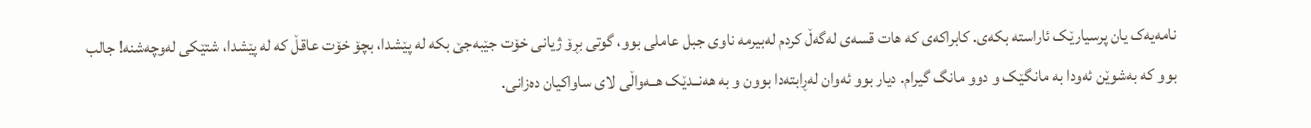نامەیەک یان پرسیارێک ئاراستە بکەی. کابراکەی کە هات قسەی لەگەڵ کردم لەبیرمە ناوی جبل عاملی بوو، گوتی بڕۆ ژیانی خۆت جێبەجێ بکە لە پێشدا، بچۆ خۆت عاقڵ کە لە پێشدا، شتێکی لەوچەشنە! جالب بوو کە بەشوێن ئەودا بە مانگێک و دوو مانگ گیرام. دیار بوو ئەوان لەڕابتەدا بوون و بە هەنــدێک هــەواڵی لای ساواکیان دەزانی.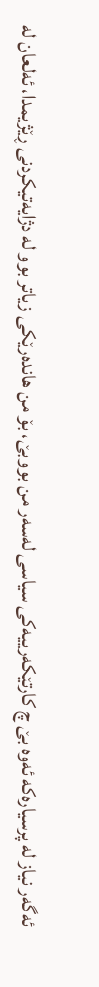ئەگەر نیاز لە پرسیارەکە ئەوە بێ چ کارتێکەرییەکی سیاسی لەسەر من بووبێ، بۆ من هاندەرێکی زیاتر بوو لە دژایەتیکردنی ڕێژیمدا، ئەلعان لە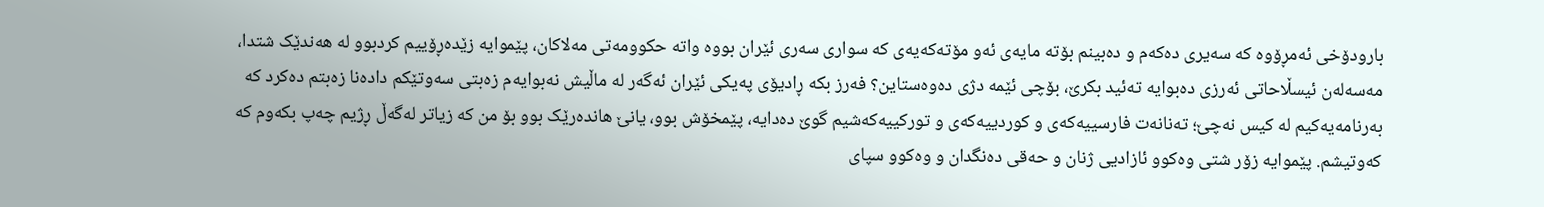بارودۆخی ئەمڕۆوە کە سەیری دەکەم و دەبینم بۆتە مایەی ئەو مۆتەکەیەی کە سواری سەری ئێران بووە واتە حکوومەتی مەلاکان، پێموایە زێدەڕۆییم کردبوو لە هەندێک شتدا، مەسەلەن ئیسڵاحاتی ئەرزی دەبوایە تەئید بکرێ، بۆچی ئێمە دژی دەوەستاین؟ فەرز بکە ڕادیۆی پەیکی ئێران ئەگەر لە ماڵیش نەبوایەم زەبتی سەوتێکم دادەنا زەبتم دەکرد کە بەرنامەیەکیم لە کیس نەچێ؛ تەنانەت فارسییەکەی و کوردییەکەی و تورکییەکەشیم گوێ دەدایە، پێمخۆش بوو، یانێ هاندەرێک بوو بۆ من کە زیاتر لەگەڵ ڕژیم چەپ بکەوم کە کەوتیشم. پێموایە زۆر شتی وەکوو ئازادیی ژنان و حەقی دەنگدان و وەکوو سپای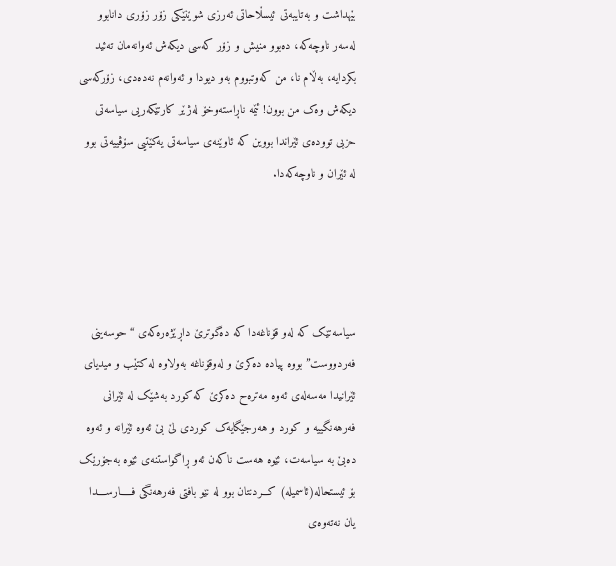بێهداشت و بەتایبەتی ئیسڵاحاتی ئەرزی شوێنێکی زۆر زۆری دانابوو لەسەر ناوچەکە، دەبوو منیش و زۆر کەسی دیکەش ئەوانەمان تەئید بکردایە، بەڵام نا، من کەوتبووم بەو دیودا و ئەوانەم نەدەدی، زۆرکەسی دیکەش وەک من بوون! ئێمە ناڕاستەوخۆ لەژێر کارتێکەریی سیاسەتی حزبی توودەی ئێراندا بووین کە ئاوێنەی سیاسەتی یەکێتیی سۆڤییەتی بوو لە ئێران و ناوچەکەدا.




سیاسەتێک کە لەو قۆناغەدا کە دەگوترێ داڕێژەرەکەی “حوسەینی فەردووست” بووە پیادە دەکرێ و لەوقۆناغە بەولاوە لە کتێب و میدیای ئێرانیدا مەسەلەی ئەوە مەترەح دەکرێ کە کورد بەشێک لە ئێرانی فەرهەنگییە و کورد و هەرجێگایەک کوردی لێ بێ ئەوە ئێرانە و ئەوە دەبێ بە سیاسەت، ئێوە هەست ناکەن ئەو ڕاگواستنەی ئێوە بەجۆرێک بۆ ئیستحالە(ئاسمیلە) کـــردنتان بوو لە نێو بافتی فەرهەنگی فـــــارســــدا یان نەتەوەی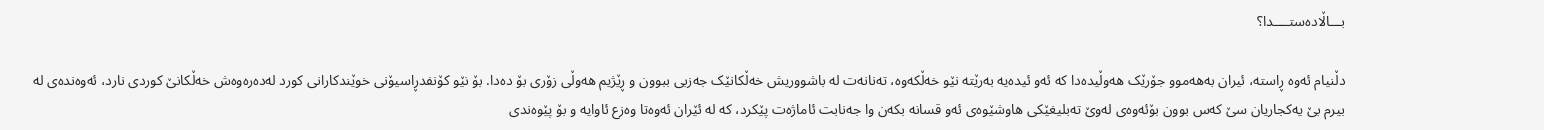بـــاڵادەستــــدا؟

دڵنیام ئەوە ڕاستە، ئیران بەهەموو جۆرێک هەوڵیدەدا کە ئەو ئیدەیە بەرێتە نێو خەڵکەوە، تەنانەت لە باشووریش خەڵکانێک جەزبی ببوون و ڕێژیم هەوڵی زۆری بۆ دەدا. بۆ نێو کۆنفدڕاسیۆنی خوێندکارانی کورد لەدەرەوەش خەڵکانێ کوردی نارد، ئەوەندەی لە بیرم بێ یەکجاریان سێ کەس بوون بۆئەوەی لەوێ تەبلیغێکی هاوشێوەی ئەو قسانە بکەن وا جەنابت ئاماژەت پێکرد، کە لە ئێران ئەوەتا وەزع ئاوایە و بۆ پێوەندی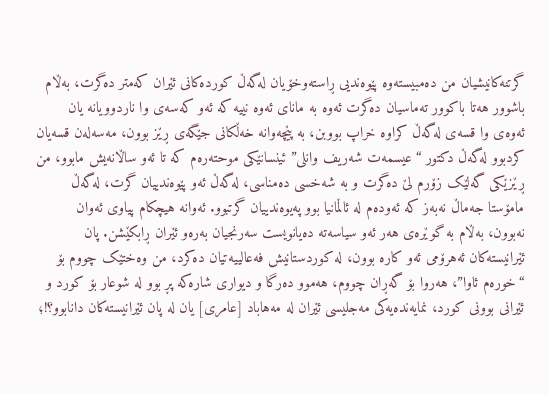گرتنەکانیشیان من دەمبیستەوە پێوەندیی ڕاستەوخۆیان لەگەڵ کوردەکانی ئێران کەمتر دەگرت، بەڵام باشوور هەتا باکوور تەماسیان دەگرت ئەوە بە مانای ئەوە نییە کە ئەو کەسەی وا ناردوویانە یان ئەوەی وا قسەی لەگەڵ کراوە خراپ بووبن، بە پێچەوانە خەڵکانی جێگەی ڕێز بوون، مەسەلەن قسەیان کردبوو لەگەڵ دکتور “عیسمەت شەریف وانلی” ئینسانێکی موحتەرەم کە تا ئەو ساڵانەیش مابوو، من ڕێزێکی گەلێک زۆرم لێ دەگرت و بە شەخسی دەمناسی، لەگەڵ ئەو پێوەندییان گرت، لەگەڵ مامۆستا جەماڵ نەبەز کە ئەودەم لە ئاڵمانیا بوو پەیوەندییان گرتبوو. ئەوانە هیچکام پیاوی ئەوان نەبوون، بەڵام بە گوێرەی هەر ئەو سیاسەتە دەیانویست سەرنجیان بەرەو ئێران ڕابکێشن. پان ئێرانیستەکان ئەهرۆمی ئەو کارە بوون، لە کوردستانیش فەعالییەتیان دەکرد، من وەختێک چووم بۆ “خورەم ئاوا”، هەروا بۆ گەڕان چووم، هەموو دەرگا و دیواری شارەکە پڕ بوو لە شوعار بۆ کورد و ئێرانی بوونی کورد، نمایەندەیەکی مەجلیسی ئێران لە مەهاباد [عامری] یان لە پان ئێرانیستەکان دانابوو؟!؛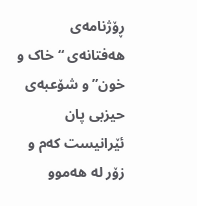ڕۆژنامەی هەفتانەی “خاک و خون” و شۆعبەی حیزبی پان ئێرانیست کەم و زۆر لە هەموو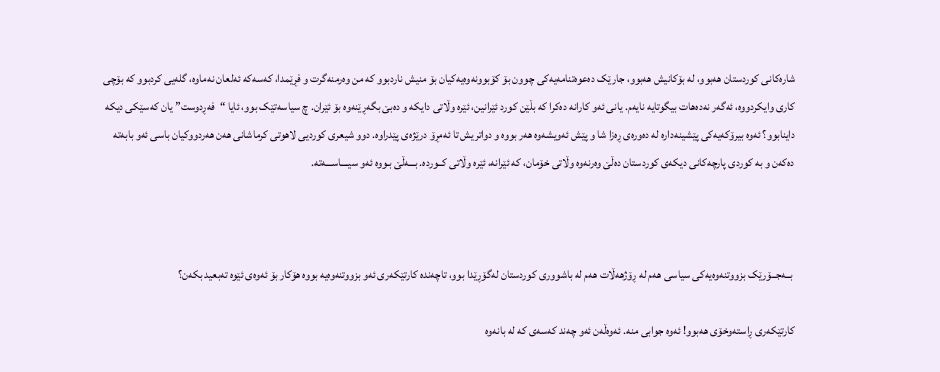شارەکانی کوردستان هەبوو، لە بۆکانیش هەبوو، جارێک دەعوەتنامەیەکی چوون بۆ کۆبوونەوەیەکیان بۆ منیش ناردبوو کە من وەرمنەگرت و فڕێمدا، کەسەکە ئەلعان نەماوە، گلەیی کردبوو کە بۆچی کاری وایکردووە، ئەگەر نەدەهات بیگوتایە نایەم. یانی ئەو کارانە دەکرا کە بڵێن کورد ئێرانین، ئێرە وڵاتی دایکە و دەبێ بگەڕێنەوە بۆ ئێران. چ سیاسەتێک بوو، ئایا “فەڕدوست” یان کەسێکی دیکە داینابوو؟ ئەوە بیرۆکەیەکی پێشینەدارە لە دەورەی ڕەزا شا و پێش ئەویشەوە هەر بووە و دواتریش تا ئەمڕۆ درێژەی پێدراوە. دوو شیعری کوردیی لاهوتی کرماشانی هەن هەردووکیان باسی ئەو بابەتە دەکەن و بە کوردی پارچەکانی دیکەی کوردستان دەڵێ وەرنەوە وڵاتی خۆمان، کە ئێرانە، ئێرە وڵاتی کــوردە. بـــەڵێ بـووە ئەو سیــــاســـەتە.



 بــەجــۆرێک بزووتنەوەیەکی سیاسی هەم لە ڕۆژهەڵات هەم لە باشووری کوردستان لەگۆڕێدا بوو، تاچەندە کارتێکەری ئەو بزووتنەوەیە بووە هۆکار بۆ ئەوەی ئێوە تەبعید بکەن؟

کارتێکەری ڕاستەوخۆی هەبوو! ئەوە جوابی منە. ئەوەڵەن ئەو چەند کەسەی کە لە بانەوە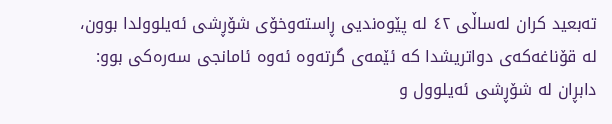تەبعید کران لەساڵی ٤٢ لە پێوەندیی ڕاستەوخۆی شۆڕشی ئەیلوولدا بوون، لە قۆناغەکەی دواتریشدا کە ئێمەی گرتەوە ئەوە ئامانجی سەرەکی بوو: دابڕان لە شۆڕشی ئەیلوول و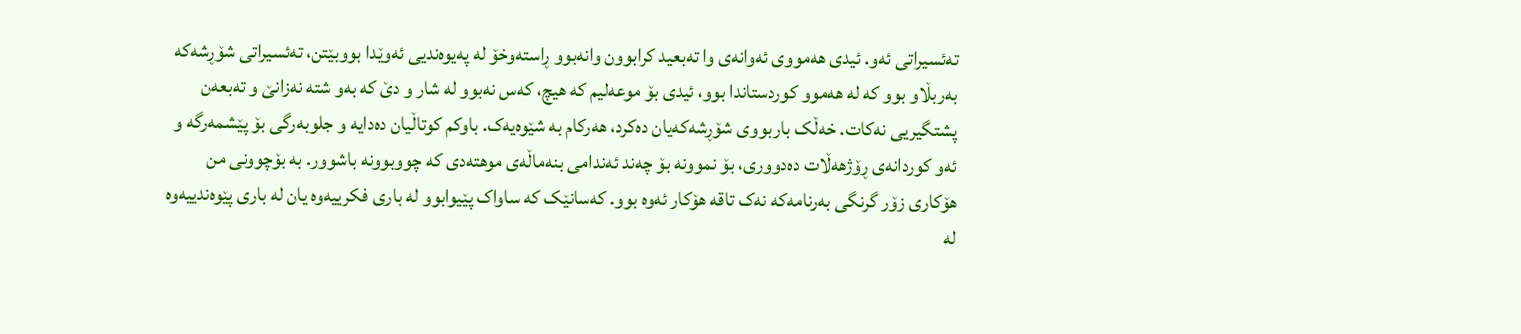تەئسیراتی ئەو. ئیدی هەمووی ئەوانەی وا تەبعید کرابوون وانەبوو ڕاستەوخۆ لە پەیوەندیی ئەوێدا بووبێتن، تەئسیراتی شۆڕشەکە بەربڵاو بوو کە لە هەموو کوردستاندا بوو، ئیدی بۆ موعەلیم کە هیچ، کەس نەبوو لە شار و دێ کە بەو شتە نەزانێ و تەبعەن پشتگیریی نەکات. خەڵک باربووی شۆڕشەکەیان دەکرد، هەرکام بە شێوەیەک. باوکم کوتاڵیان دەدایە و جلوبەرگی بۆ پێشمەرگە و ئەو کوردانەی ڕۆژهەڵات دەدووری، بۆ نموونە بۆ چەند ئەندامی بنەماڵەی موهتەدی کە چووبوونە باشوور. بە بۆچوونی من هۆکاری زۆر گرنگی بەرنامەکە نەک تاقە هۆکار ئەوە بوو. کەسانێک کە ساواک پێیوابوو لە باری فکرییەوە یان لە باری پێوەندییەوە لە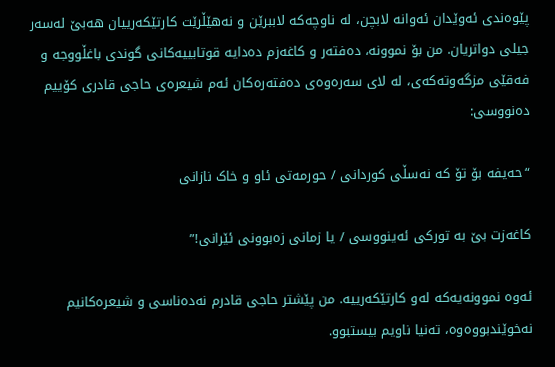پێوەندی ئەوێدان ئەوانە لابچن، لە ناوچەکە لاببرێن و نەهێڵرێت کارتێکەرییان هەبێ لەسەر جیلی دواتریان. من بۆ نموونە، دەفتەر و کاغەزم دەدایە قوتابییەکانی گوندی باغڵووجە و فەقێی مزگەوتەکەی، لە لای سەرەوەی دەفتەرەکان ئەم شیعرەی حاجی قادری کۆییم دەنووسی:

“حەیفە بۆ تۆ کە نەسڵی کوردانی / حورمەتی ئاو و خاک نازانی

کاغەزت بێ بە تورکی ئەینووسی / یا زمانی زەبوونی ئێرانی!”

ئەوە نموونەیەکە لەو کارتێکەرییە. من پێشتر حاجی قادرم نەدەناسی و شیعرەکانیم نەخوێندبووەوە، تەنیا ناویم بیستبوو.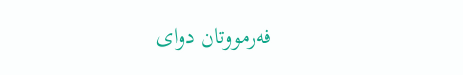فەرمووتان دوای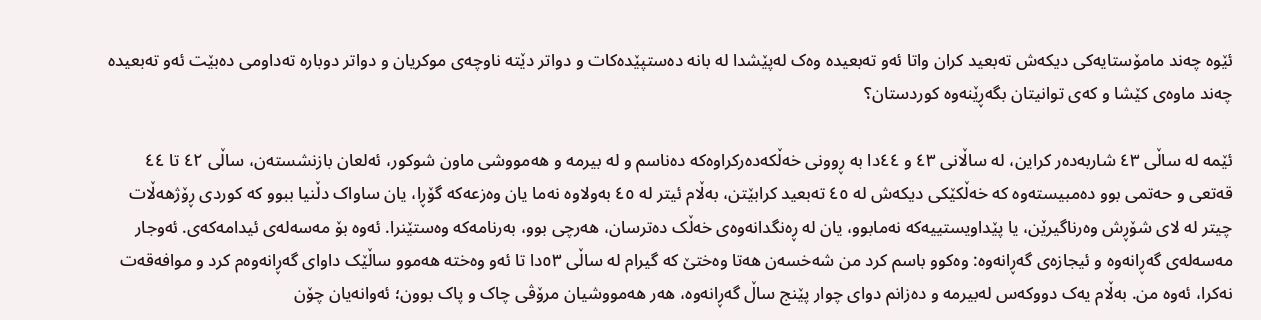ئێوە چەند مامۆستایەکی دیکەش تەبعید کران واتا ئەو تەبعیدە وەک لەپێشدا لە بانە دەستپێدەکات و دواتر دێتە ناوچەی موکریان و دواتر دوبارە تەداومی دەبێت ئەو تەبعیدە چەند ماوەی کێشا و کەی توانیتان بگەڕێنەوە کوردستان؟

ئێمە لە ساڵی ٤٣ شاربەدەر کراین، لە ساڵانی ٤٣ و ٤٤دا بە ڕوونی خەڵکەدەرکراوەکە دەناسم و لە بیرمە و هەمووشی ماون شوکور، ئەلعان بازنشستەن، ساڵی ٤٢ تا ٤٤ قەتعی و حەتمی بوو دەمبیستەوە کە خەڵکێکی دیکەش لە ٤٥ تەبعید کرابێتن، بەڵام ئیتر لە ٤٥ بەولاوە نەما یان وەزعەکە گۆڕا، یان ساواک دڵنیا ببوو کە کوردی ڕۆژهەڵات چیتر لە لای شۆڕش وەرناگیرێن، یا پێداویستییەکە نەمابوو، یان لە ڕەنگدانەوەی خەڵک دەترسان، هەرچی بوو، بەرنامەکە وەستێنرا. ئەوە بۆ مەسەلەی ئیدامەکەی. ئەوجار مەسەلەی گەڕانەوە و ئیجازەی گەڕانەوە: وەکوو باسم کرد من شەخسەن هەتا وەختێ کە گیرام لە ساڵی ٥٣دا تا ئەو وەختە هەموو ساڵێک داوای گەڕانەوەم کرد و موافەقەت نەکرا، ئەوە من. بەڵام یەک دووکەس لەبیرمە و دەزانم دوای چوار پێنج ساڵ گەڕانەوە، هەر هەمووشیان مرۆڤی چاک و پاک بوون؛ ئەوانەیان چۆن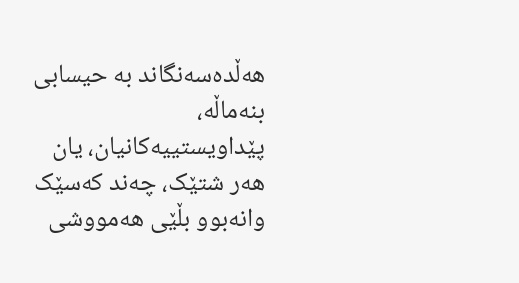هەڵدەسەنگاند بە حیسابی بنەماڵە، پێداویستییەکانیان، یان هەر شتێک، چەند کەسێک وانەبوو بڵێی هەمووشی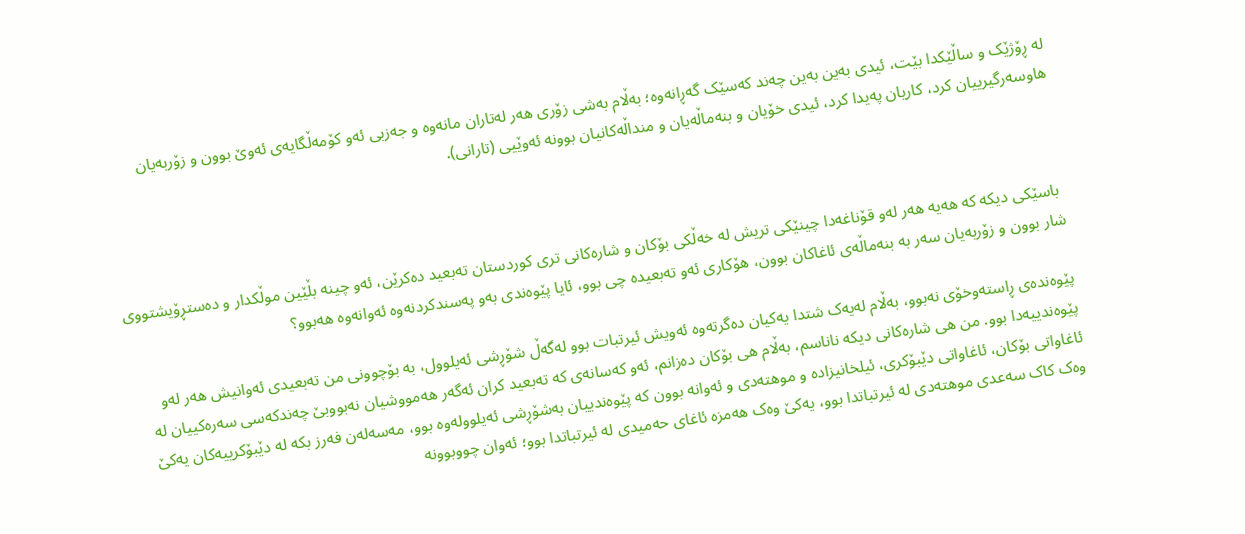لە ڕۆژێک و ساڵێکدا بێت، ئیدی بەین بەین چەند کەسێک گەڕانەوە؛ بەڵام بەشی زۆری هەر لەتاران مانەوە و جەزبی ئەو کۆمەڵگایەی ئەوێ بوون و زۆربەیان هاوسەرگیرییان کرد، کاریان پەیدا کرد، ئیدی خۆیان و بنەماڵەیان و منداڵەکانیان بوونە ئەوێیی (تارانی).



 باسێکی دیکە کە هەیە هەر لەو قۆناغەدا چینێکی تریش لە خەڵکی بۆکان و شارەکانی تری کوردستان تەبعید دەکرێن، ئەو چینە بڵێین موڵکدار و دەستڕۆیشتووی شار بوون و زۆربەیان سەر بە بنەماڵەی ئاغاکان بوون، هۆکاری ئەو تەبعیدە چی بوو، ئایا پێوەندی بەو پەسندکردنەوە ئەوانەوە هەبوو؟

پێوەندەی ڕاستەوخۆی نەبوو، بەڵام لەیەک شتدا یەکیان دەگرتەوە ئەویش ئیرتبات بوو لەگەڵ شۆڕشی ئەیلوول، بە بۆچوونی من تەبعیدی ئەوانیش هەر لەو پێوەندییەدا بوو. من هی شارەکانی دیکە ناناسم، بەڵام هی بۆکان دەزانم، ئەو کەسانەی کە تەبعید کران ئەگەر هەمووشیان نەبووبێ چەندکەسی سەرەکییان لە ئاغاواتی بۆکان، ئاغاواتی دێبۆکری، ئیلخانیزادە و موهتەدی و ئەوانە بوون کە پێوەندییان بەشۆڕشی ئەیلوولەوە بوو، مەسەلەن فەرز بکە لە دێبۆکرییەکان یەکێ وەک کاک سەعدی موهتەدی لە ئیرتباتدا بوو، یەکێ وەک هەمزە ئاغای حەمیدی لە ئیرتباتدا بوو؛ ئەوان چووبوونە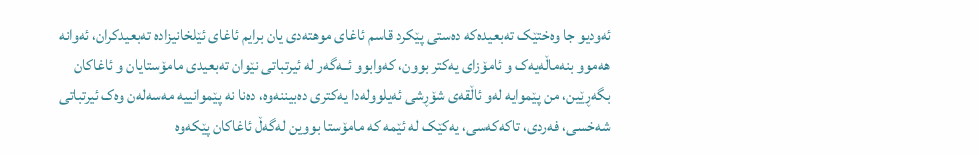ئەودیو جا وەختێک تەبعیدەکە دەستی پێکرد قاسم ئاغای موهتەدی یان برایم ئاغای ئێلخانیزادە تەبعیدکران، ئەوانە هەموو بنەماڵەیەک و ئامۆزای یەکتر بوون، کەوابوو ئــەگەر لە ئیرتباتی نێوان تەبعیدی مامۆستایان و ئاغاکان بگەڕێین، من پێموایە لەو ئاڵقەی شۆڕشی ئەیلوولەدا یەکتری دەبیننەوە، دەنا نە پێموانییە مەسەلەن وەک ئیرتباتی شەخسی، فەردی، تاکەکەسی، یەکێک لە ئێمە کە مامۆستا بووین لەگەڵ ئاغاکان پێکەوە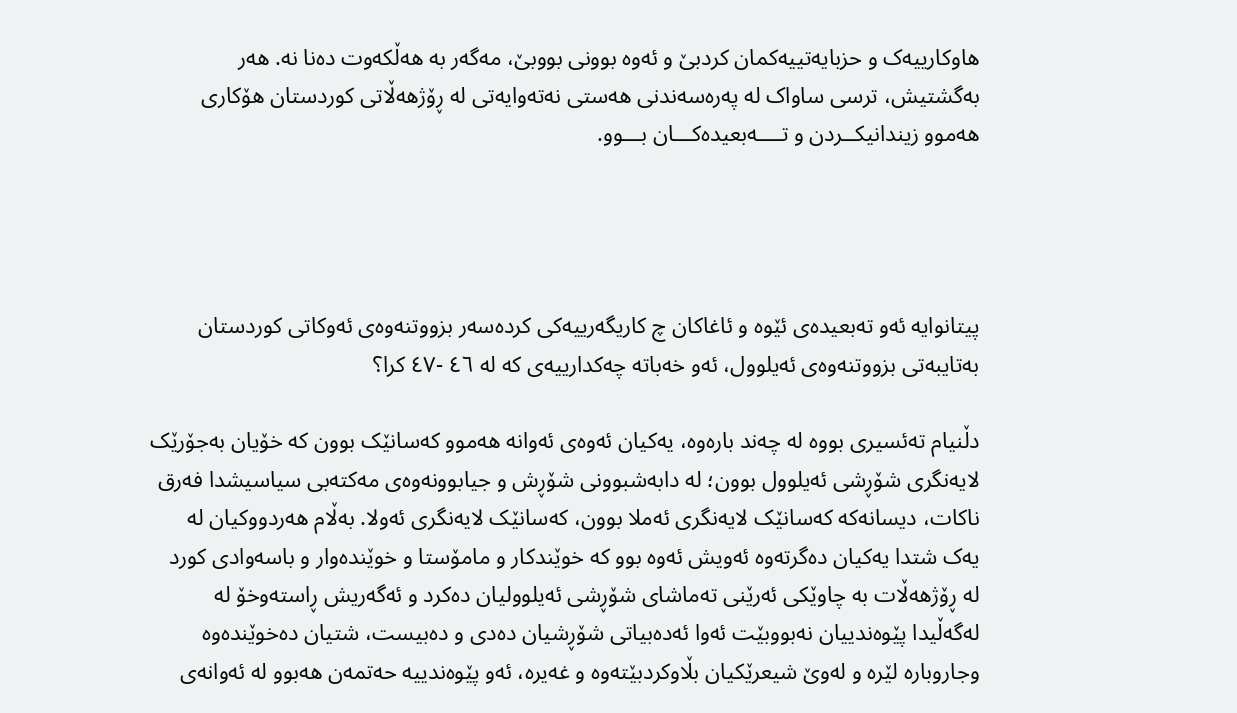هاوکارییەک و حزبایەتییەکمان کردبێ و ئەوە بوونی بووبێ، مەگەر بە هەڵکەوت دەنا نە. هەر بەگشتیش، ترسی ساواک لە پەرەسەندنی هەستی نەتەوایەتی لە ڕۆژهەڵاتی کوردستان هۆکاری هەموو زیندانیکــردن و تــــەبعیدەکـــان بـــوو.




پیتانوایە ئەو تەبعیدەی ئێوە و ئاغاکان چ کاریگەرییەکی کردەسەر بزووتنەوەی ئەوکاتی کوردستان بەتایبەتی بزووتنەوەی ئەیلوول، ئەو خەباتە چەکدارییەی کە لە ٤٦ -٤٧ کرا؟

دڵنیام تەئسیری بووە لە چەند بارەوە، یەکیان ئەوەی ئەوانە هەموو کەسانێک بوون کە خۆیان بەجۆرێک لایەنگری شۆڕشی ئەیلوول بوون؛ لە دابەشبوونی شۆڕش و جیابوونەوەی مەکتەبی سیاسیشدا فەرق ناکات، دیسانەکە کەسانێک لایەنگری ئەملا بوون، کەسانێک لایەنگری ئەولا. بەڵام هەردووکیان لە یەک شتدا یەکیان دەگرتەوە ئەویش ئەوە بوو کە خوێندکار و مامۆستا و خوێندەوار و باسەوادی کورد لە ڕۆژهەڵات بە چاوێکی ئەرێنی تەماشای شۆڕشی ئەیلوولیان دەکرد و ئەگەریش ڕاستەوخۆ لە لەگەڵیدا پێوەندییان نەبووبێت ئەوا ئەدەبیاتی شۆڕشیان دەدی و دەبیست، شتیان دەخوێندەوە وجاروبارە لێرە و لەوێ شیعرێکیان بڵاوکردبێتەوە و غەیرە، ئەو پێوەندییە حەتمەن هەبوو لە ئەوانەی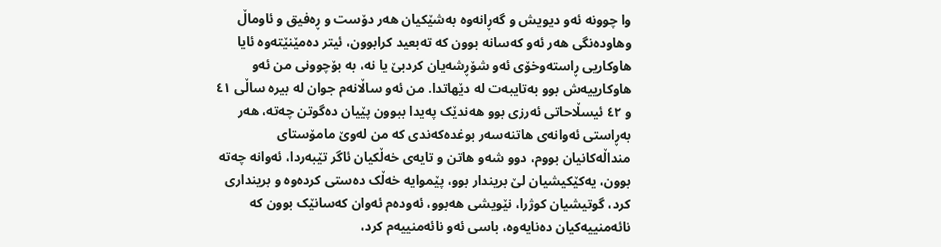وا چوونە ئەو دیویش و گەڕانەوە بەشێکیان هەر دۆست و ڕەفیق و ئاوماڵ وهاودەنگی هەر ئەو کەسانە بوون کە تەبعید کرابوون، ئیتر دەمێنێتەوە ئایا هاوکاریی ڕاستەوخۆی ئەو شۆڕشەیان کردبێ یا نە، بە بۆچوونی من ئەو هاوکارییەش بوو بەتایبەت لە دێهاتدا. من ئەو ساڵانەم جوان لە بیرە ساڵی ٤١ و ٤٢ ئیسڵاحاتی ئەرزی بوو هەندێک پەیدا ببوون پێیان دەگوتن چەتە، هەر بەڕاستی ئەوانەی هاتنەسەر بوغدەکەندی کە من لەوێ مامۆستای منداڵەکانیان بووم، دوو شەو هاتن و تایەی خەڵکیان ئاگر تێبەردا، ئەوانە چەتە بوون، یەکێکیشیان لێ بریندار بوو، پێموایە خەڵک دەستی کردەوە و برینداری کرد، گوتیشیان کوژرا، نێویشی هەبوو، ئەودەم ئەوان کەسانێک بوون کە نائەمنییەکیان دەنایەوە، باسی ئەو نائەمنییەم کرد،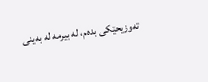تەوزیحێکی بدەم، لە بیرمە لە بەینی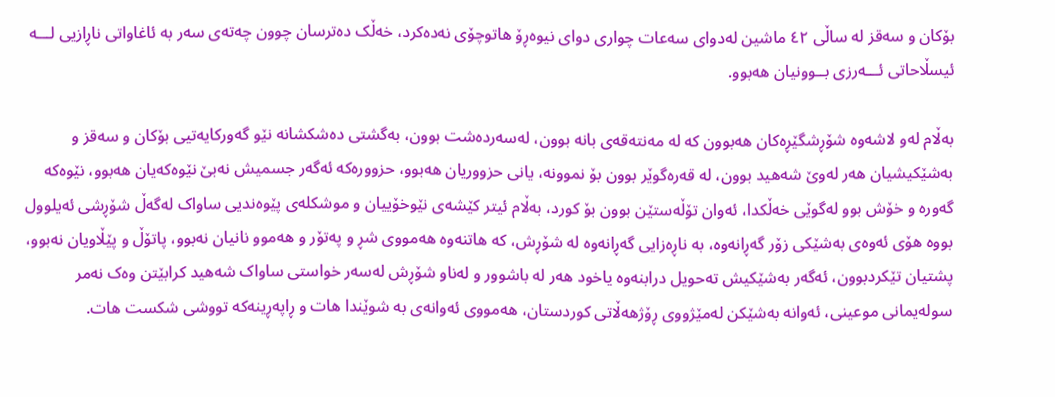بۆکان و سەقز لە ساڵی ٤٢ ماشین لەدوای سەعات چواری دوای نیوەڕۆ هاتوچۆی نەدەکرد، خەڵک دەترسان چوون چەتەی سەر بە ئاغاواتی ناڕازیی لـــە ئیسڵاحاتی ئـــەرزی بــوونیان هەبوو.

بەڵام لەو لاشەوە شۆڕشگێڕەکان هەبوون کە لە مەنتەقەی بانە بوون، لەسەردەشت بوون، بەگشتی دەشکشانە نێو گەورکایەتیی بۆکان و سەقز و بەشێکیشیان هەر لەوێ شەهید بوون، لە قەرەگوێر بوون بۆ نموونە، یانی حزووریان هەبوو، حزوورەکە ئەگەر جسمیش نەبێ نێوەکەیان هەبوو، نێوەکە گەورە و خۆش بوو لەگوێی خەڵکدا، ئەوان تۆڵەستێن بوون بۆ کورد، بەڵام ئیتر کێشەی نێوخۆییان و موشکلەی پێوەندیی ساواک لەگەڵ شۆڕشی ئەیلوول بووە هۆی ئەوەی بەشێکی زۆر گەڕانەوە، بە ناڕەزایی گەڕانەوە لە شۆڕش، کە هاتنەوە هەمووی شڕ و پەتۆر و هەموو نانیان نەبوو، پاتۆڵ و پێڵاویان نەبوو، پشتیان تێکردبوون، ئەگەر بەشێکیش تەحویل درابنەوە یاخود هەر لە باشوور و لەناو شۆڕش لەسەر خواستی ساواک شەهید کرابێتن وەک نەمر سولەیمانی موعینی، ئەوانە بەشێکن لەمێژووی ڕۆژهەڵاتی کوردستان، هەمووی ئەوانەی بە شوێندا هات و ڕاپەڕینەکە تووشی شکست هات.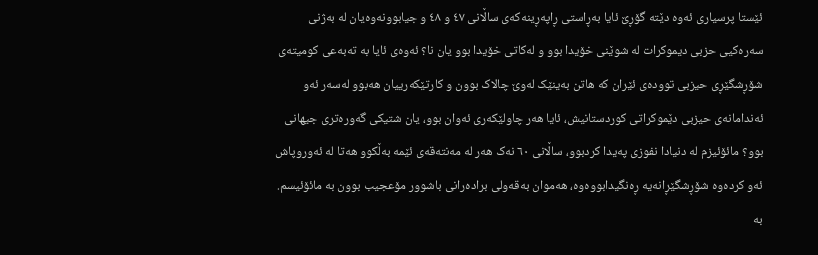ئێستا پرسیاری ئەوە دێتە گۆڕێ ئایا بەڕاستی ڕاپەڕینەکەی ساڵانی ٤٧ و ٤٨ و جیابوونەوەیان لە بەژنی سەرەکیی حزبی دیموکرات لە شوێنی خۆیدا بوو و لەکاتی خۆیدا بوو یان نا؟ ئەوەی ئایا بە تەبەعی کومیتەی شۆڕشگێڕی حیزبی توودەی ئێران کە هاتن بەینێک لەوێ چالاک بوون و کارتێکەرییان هەبوو لەسەر ئەو ئەندامانەی حیزبی دێموکراتی کوردستانیش، ئایا هەر چاولێکەری ئەوان بوو، یان شتیکی گەورەتری جیهانی بوو؟ مائۆئیزم لە دنیادا نفوزی پەیدا کردبوو، ساڵانی ٦٠ نەک هەر لە مەنتەقەی ئێمە بەڵکوو هەتا لە ئەوروپاش ئەو کردەوە شۆڕشگێڕانەیە ڕەنگیدابووەوە، هەموان بەقەولی برادەرانی باشوور مۆعجیب بوون بە مائۆئیسم. بە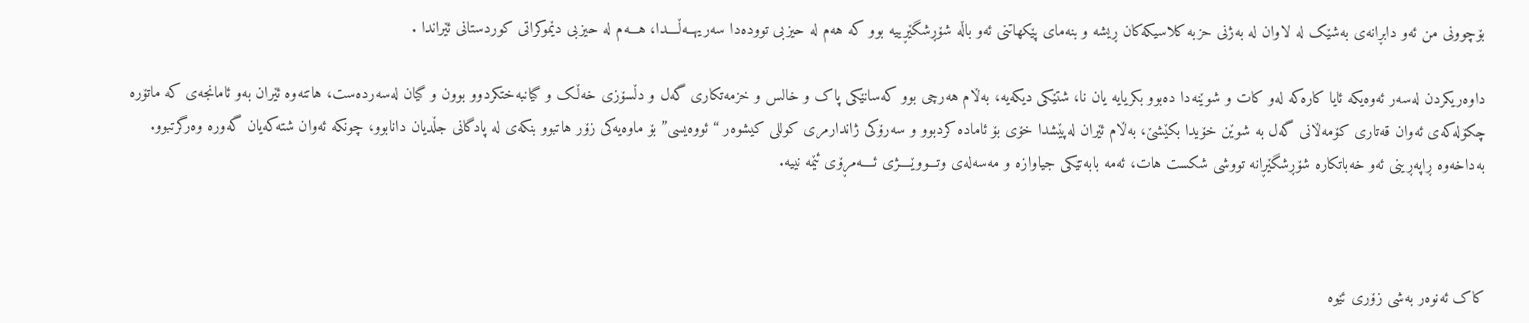بۆچوونی من ئەو دابڕانەی بەشێک لە لاوان لە بەژنی حزبە کلاسیکەکان ڕیشە و بنەمای پێکهاتنی ئەو باڵە شۆڕشگێڕییە بوو کە هەم لە حیزبی توودەدا سەریهــەڵــــدا، هـــەم لە حیزبی دێموکراتی کوردستانی ئێراندا .

داوەریکردن لەسەر ئەوەیکە ئایا کارەکە لەو کات و شوێنەدا دەبوو بکریایە یان نا، شتێکی دیکەیە، بەڵام هەرچی بوو کەسانێکی پاک و خالس و خزمەتکاری گەل و دڵسۆزی خەڵک و گیانبەختکردوو بوون و گیان لەسەردەست، هاتنەوە ئێران بەو ئامانجەی کە ماتۆرە چکۆلەکەی ئەوان قەتاری کۆمەڵانی گەل بە شوێن خۆیدا بکێشێ، بەڵام ئێران لەپێشدا خۆی بۆ ئامادە کردبوو و سەرۆکی ژاندارمری کوللی کیشوەر “ئووەیسی” بۆ ماوەیەکی زۆر هاتبوو بنکەی لە پادگانی جڵدیان دانابوو، چونکە ئەوان شتەکەیان گەورە وەرگرتبوو. بەداخەوە ڕاپەڕینی ئەو خەباتکارە شۆڕشگێڕانە تووشی شکست هات، ئەمە بابەتێکی جیاوازە و مەسەلەی وتـــووێــــژی ئــــەمڕۆی ئێمە نییە.



کاک ئەنوەر بەشی زۆری ئێوە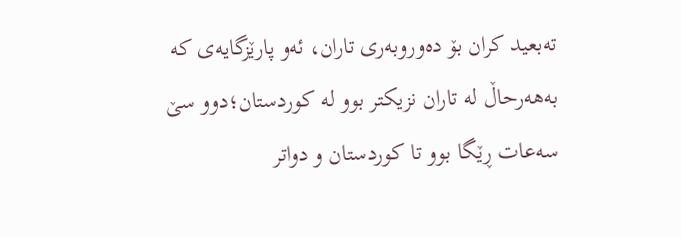تەبعید کران بۆ دەوروبەری تاران، ئەو پارێزگایەی کە بەهەرحاڵ لە تاران نزیکتر بوو لە کوردستان؛دوو سێ سەعات ڕێگا بوو تا کوردستان و دواتر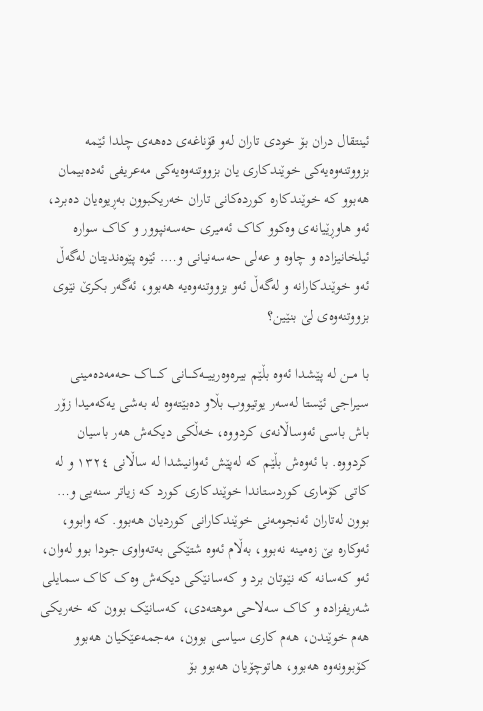ئینتقال دران بۆ خودی تاران لەو قۆناغەی دەهەی چلدا ئێمە بزووتنەوەیەکی خوێندکاری یان بزووتنەوەیەکی مەعریفی ئەدەبیمان هەبوو کە خوێندکارە کوردەکانی تاران خەریکبوون بەڕیوەیان دەبرد، ئەو هاوڕێیانەی وەکوو کاک ئەمیری حەسەنپوور و کاک سوارە ئیلخانیزادە و چاوە و عەلی حەسەنیانی و…. ئێوە پێوەندیتان لەگەڵ ئەو خوێندکارانە و لەگەڵ ئەو بزووتنەوەیە هەبوو، ئەگەر بکرێ نێوی بزووتنەوەی لێ بنێین؟

با مـــن لە پێشدا ئەوە بڵێم بیـرەوەرییـــەکــــانی کـــــاک حەمەدەمینی سیراجی ئێستا لەسەر یوتیووب بڵاو دەبێتەوە لە بەشی یەکەمیدا زۆر باش باسی ئەوساڵانەی کردووە، خەڵکی دیکەش هەر باسیان کردووە. با ئەوەش بڵێم کە لەپێش ئەوانیشدا لە ساڵانی ١٣٢٤ و لە کاتی کۆماری کوردستاندا خوێندکاری کورد کە زیاتر سنەیی و… بوون لەتاران ئەنجومەنی خوێندکارانی کوردیان هەبوو. کە وابوو، ئەوکارە بێ زەمینە نەبوو، بەڵام ئەوە شتێکی بەتەواوی جودا بوو لەوان، ئەو کەسانە کە نێوتان برد و کەسانێکی دیکەش وەک کاک سمایلی شەریفزادە و کاک سەلاحی موهتەدی، کەسانێک بوون کە خەریکی هەم خوێندن، هەم کاری سیاسی بوون، مەجمەعێکیان هەبوو کۆبوونەوە هەبوو، هاتوچۆیان هەبوو بۆ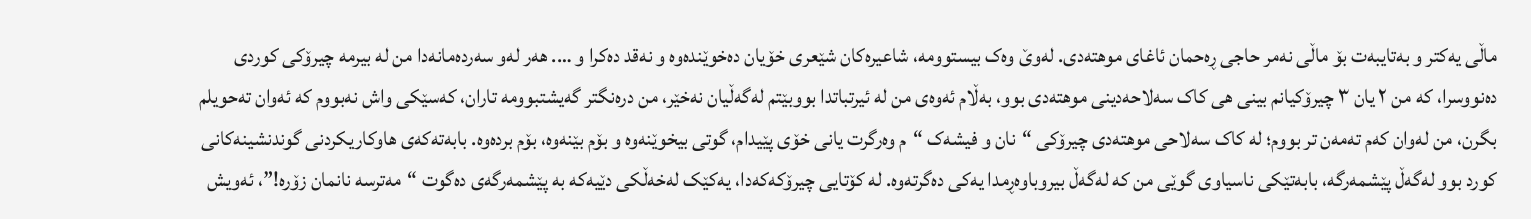ماڵی یەکتر و بەتایبەت بۆ ماڵی نەمر حاجی ڕەحمان ئاغای موهتەدی. لەوێ وەک بیستوومە، شاعیرەکان شێعری خۆیان دەخوێندەوە و نەقد دەکرا و …. هەر لەو سەردەمانەدا من لە بیرمە چیرۆکی کوردی دەنووسرا، کە من ٢ یان ٣ چیرۆکیانم بینی هی کاک سەلاحەدینی موهتەدی بوو، بەڵام ئەوەی من لە ئیرتباتدا بووبێتم لەگەڵیان نەخێر، من درەنگتر گەیشتبوومە تاران، کەسێکی واش نەبووم کە ئەوان تەحویلم بگرن، من لەوان کەم تەمەن تر بووم؛ لە کاک سەلاحی موهتەدی چیرۆکی “نان و فیشەک “م وەرگرت یانی خۆی پێیدام، گوتی بیخوێنەوە و بۆم بێنەوە، بۆم بردەوە. بابەتەکەی هاوکاریکردنی گوندنشینەکانی کورد بوو لەگەڵ پێشمەرگە، بابەتێکی ناسیاوی گوێی من کە لەگەڵ بیروباوەڕمدا یەکی دەگرتەوە. لە کۆتایی چیرۆکەکەدا، یەکێک لەخەڵکی دێیەکە بە پێشمەرگەی دەگوت “مەترسە نانمان زۆرە!”، ئەویش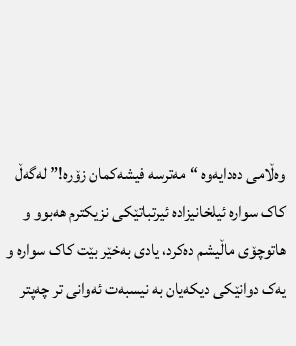وەڵامی دەدایەوە “مەترسە فیشەکمان زۆرە!” لەگەڵ کاک سوارە ئیلخانیزادە ئیرتباتێکی نزیکترم هەبوو و هاتوچۆی ماڵیشم دەکرد، یادی بەخێر بێت کاک سوارە و یەک دوانێکی دیکەیان بە نیسبەت ئەوانی تر چەپتر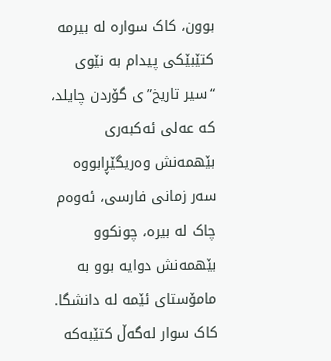بوون، کاک سوارە لە بیرمە کتێبێکی پیدام بە نێوی “سیر تاریخ”ی گۆردن چایلد، کە عەلی ئەکبەری بێهمەنش وەریگێڕابووە سەر زمانی فارسی، ئەوەم چاک لە بیرە، چونکوو بێهمەنش دوایە بوو بە مامۆستای ئێمە لە دانشگا. کاک سوار لەگەڵ کتێبەکە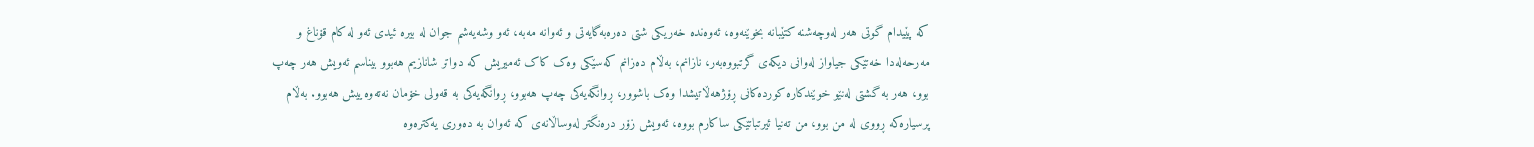کە پێیدام گوتی هەر لەوچەشنە کتێبانە بخوێنەوە، ئەوەندە خەریکی شتی دەرەبەگایەتی و ئەوانە مەبە، ئەو وشەیەشم جوان لە بیرە ئیدی ئەو لە کام قۆناغ و مەرحەلەدا خەتێکی جیاواز لەوانی دیکەی گرتبووەبەر، نازانم، بەڵام دەزانم کەسێکی وەک کاک ئەمیریش کە دواتر شانازیم هەبوو بیناسم ئەویش هەر چەپ بوو، هەر بە گشتی لەنێو خوێندکارە کوردەکانی ڕۆژهەڵاتیشدا وەک باشوور، ڕوانگەیەکی چەپ هەبوو، ڕوانگەیەکی بە قەولی خۆمان نەتەوەییش هەبوو. بەڵام پرسیارەکە ڕووی لە من بوو، من تەنیا ئیرتباتێکی ساکارم بووە، ئەویش زۆر درەنگتر لەوساڵانەی کە ئەوان بە دەوری یەکترەوە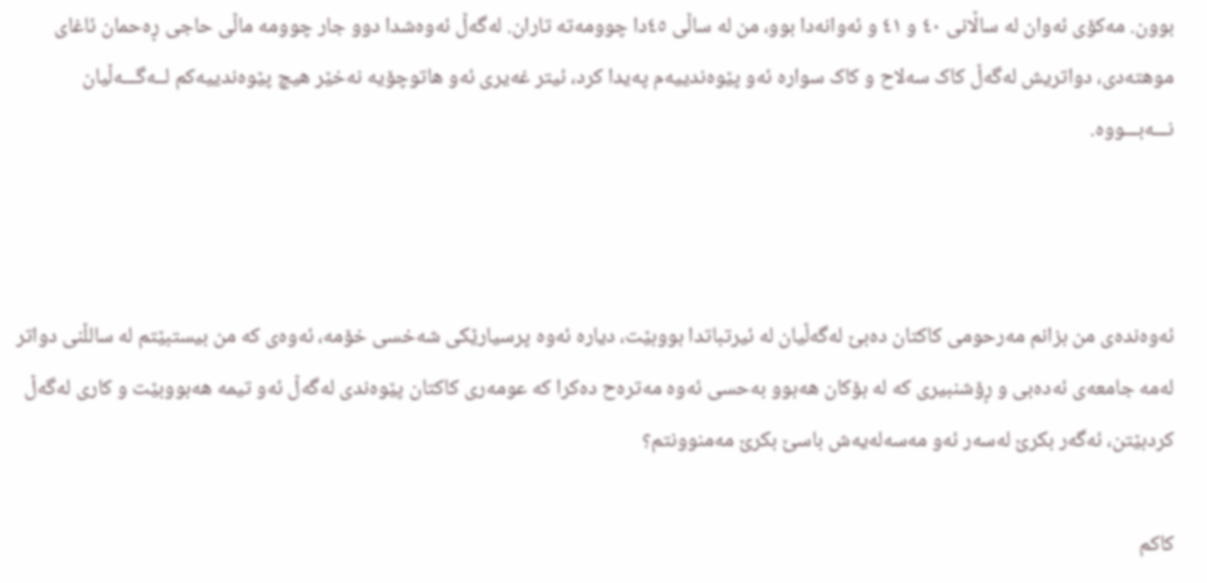بوون. مەکۆی ئەوان لە ساڵانی ٤٠ و ٤١ و ئەوانەدا بوو، من لە ساڵی ٤٥دا چوومەتە تاران. لەگەڵ ئەوەشدا دوو جار چوومە ماڵی حاجی ڕەحمان ئاغای موهتەدی، دواتریش لەگەڵ کاک سەلاح و کاک سوارە ئەو پێوەندییەم پەیدا کرد، ئیتر غەیری ئەو هاتوچۆیە نەخێر هیچ پێوەندییەکم لــەگـــەڵیان نـــەبـــووە.



ئەوەندەی من بزانم مەرحومی کاکتان دەبێ لەگەڵیان لە ئیرتباتدا بووبێت، دیارە ئەوە پرسیارێکی شەخسی خۆمە، ئەوەی کە من بیستبێتم لە سالڵنی دواتر لەمە جامعەی ئەدەبی و ڕۆشنبیری کە لە بۆکان هەبوو بەحسی ئەوە مەترەح دەکرا کە عومەری کاکتان پێوەندی لەگەڵ ئەو تیمە هەبووبێت و کاری لەگەڵ کردبێتن، ئەگەر بکرێ لەسەر ئەو مەسەلەیەش باسێ بکرێ مەمنوونتم؟

کاکم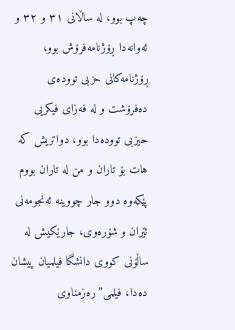چەپ بوو، لە ساڵانی ٣١ و ٣٢ و ئەوانەدا ڕۆژنامەفرۆش بوو، ڕۆژنامەکانی حزبی توودەی دەفرۆشت و لە فەزای فیکریی حیزبی توودەدا بوو، دواتریش کە هات بۆ تاران و من لە تاران بووم پێکەوە دوو جار چووینە ئەنجومەنی ئێران و شۆرەوی، جارێکیش لە ساڵۆنی کووی دانشگا فیلمیان پیشان دەدا، فیلمی”رەزمناوی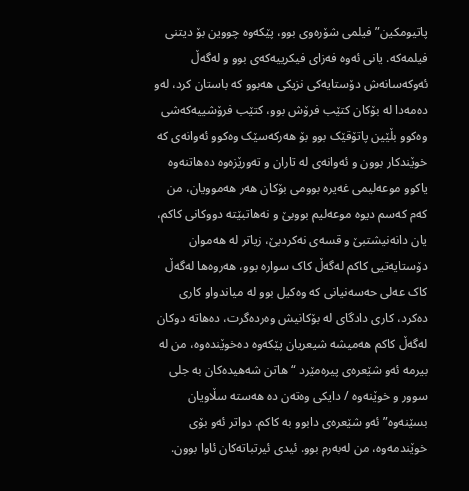پاتیومکین”فیلمی شۆرەوی بوو، پێکەوە چووین بۆ دیتنی فیلمەکە. یانی ئەوە فەزای فیکرییەکەی بوو و لەگەڵ ئەوکەسانەش دۆستایەکی نزیکی هەبوو کە باستان کرد، لەو دەمەدا لە بۆکان کتێب فرۆش بوو، کتێب فرۆشییەکەشی وەکوو بڵێین پاتۆقێک بوو بۆ هەرکەسێک وەکوو ئەوانەی کە خوێندکار بوون و ئەوانەی لە تاران و تەورێزەوە دەهاتنەوە یاکوو موعەلیمی غەیرە بوومی بۆکان هەر هەموویان، من کەم کەسم دیوە موعەلیم بووبێ و نەهاتبێتە دووکانی کاکم، یان دانەنیشتبێ و قسەی نەکردبێ، زیاتر لە هەموان دۆستایەتیی کاکم لەگەڵ کاک سوارە بوو، هەروەها لەگەڵ کاک عەلی حەسەنیانی کە وەکیل بوو لە میاندواو کاری دەکرد، کاری دادگای لە بۆکانیش وەردەگرت، دەهاتە دوکان لەگەڵ کاکم هەمیشە شیعریان پێکەوە دەخوێندەوە، من لە بیرمە ئەو شێعرەی پیرەمێرد “هاتن شەهیدەکان بە جلی سوور و خوێنەوە / دایکی وەتەن دە هەستە سڵاویان بسێنەوە” ئەو شێعرەی دابوو بە کاکم. دواتر ئەو بۆی خوێندمەوە، من لەبەرم بوو. ئیدی ئیرتباتەکان ئاوا بوون.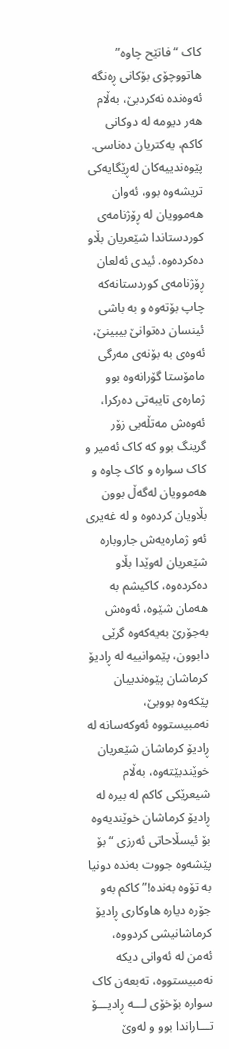کاک “فاتێح چاوە” هاتووچۆی بۆکانی ڕەنگە ئەوەندە نەکردبێ، بەڵام هەر دیومە لە دوکانی کاکم، یەکتریان دەناسی. پێوەندییەکان لەڕێگایەکی تریشەوە بوو، ئەوان هەموویان لە ڕۆژنامەی کوردستاندا شێعریان بڵاو دەکردەوە. ئیدی ئەلعان ڕۆژنامەی کوردستانەکە چاپ بۆتەوە و بە باشی ئینسان دەتوانێ بیبینێ، ئەوەی بە بۆنەی مەرگی مامۆستا گۆرانەوە بوو ژمارەی تایبەتی دەرکرا، ئەوەش مەتڵەبی زۆر گرینگ بوو کە کاک ئەمیر و کاک سوارە و کاک چاوە و هەموویان لەگەڵ بوون بڵاویان کردەوە و لە غەیری ئەو ژمارەیەش جاروبارە شێعریان لەوێدا بڵاو دەکردەوە، کاکیشم بە هەمان شێوە، ئەوەش بەجۆرێ بەیەکەوە گرێی دابوون، پێموانییە لە ڕادیۆ کرماشان پێوەندییان پێکەوە بووبێ، نەمبیستووە ئەوکەسانە لە ڕادیۆ کرماشان شێعریان خوێندبێتەوە، بەڵام شیعرێکی کاکم لە بیرە لە ڕادیۆ کرماشان خوێندیەوە بۆ ئیسڵاحاتی ئەرزی “ بۆ پێشەوە جووت بەندە دونیا بە تۆوە بەندە!” کاکم بەو جۆرە دیارە هاوکاری ڕادیۆ کرماشانیشی کردووە، ئەمن لە ئەوانی دیکە نەمبیستووە، تەبعەن کاک سوارە بۆخۆی لـــە ڕادیـــۆ تـــاراندا بوو و لەوێ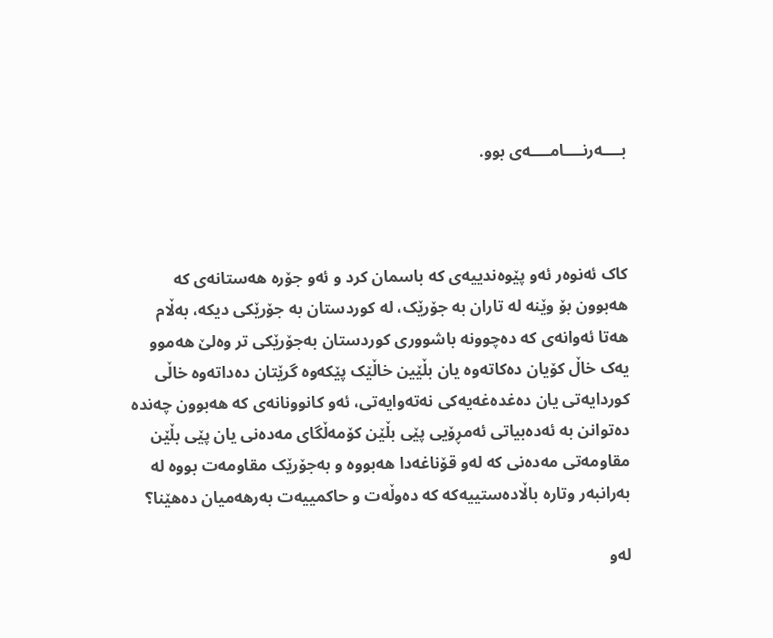بــــەرنــــامــــەی بوو.



کاک ئەنوەر ئەو پێوەندییەی کە باسمان کرد و ئەو جۆرە هەستانەی کە هەبوون بۆ وێنە لە تاران بە جۆرێک، لە کوردستان بە جۆرێکی دیکە، بەڵام هەتا ئەوانەی کە دەچوونە باشووری کوردستان بەجۆرێکی تر وەلێ هەموو یەک خاڵ کۆیان دەکاتەوە یان بڵێین خاڵێک پێکەوە گرێتان دەداتەوە خاڵی کوردایەتی یان دەغدەغەیەکی نەتەوایەتی، ئەو کانوونانەی کە هەبوون چەندە دەتوانن بە ئەدەبیاتی ئەمڕۆیی پێی بڵێن کۆمەڵگای مەدەنی یان پێی بڵێن مقاومەتی مەدەنی کە لەو قۆناغەدا هەبووە و بەجۆرێک مقاومەت بووە لە بەرانبەر وتارە باڵادەستییەکە کە دەوڵەت و حاکمییەت بەرهەمیان دەهێنا؟

لەو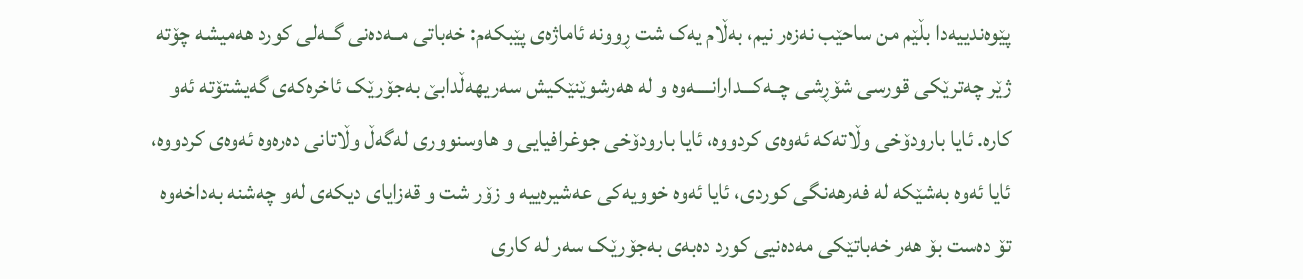پێوەندییەدا بڵێم من ساحێب نەزەر نیم، بەڵام یەک شت ڕوونە ئاماژەی پێبکەم: خەباتی مــەدەنی گــەلی کورد هەمیشە چۆتە ژێر چەترێکی قورسی شۆڕشی چــەکـــدارانــــەوە و لە هەرشوێنێکیش سەریهەڵدابێ بەجۆرێک ئاخرەکەی گەیشتۆتە ئەو کارە. ئایا بارودۆخی وڵاتەکە ئەوەی کردووە، ئایا بارودۆخی جوغرافیایی و هاوسنووری لەگەڵ وڵاتانی دەرەوە ئەوەی کردووە، ئایا ئەوە بەشێکە لە فەرهەنگی کوردی، ئایا ئەوە خوویەکی عەشیرەییە و زۆر شت و قەزایای دیکەی لەو چەشنە بەداخەوە تۆ دەست بۆ هەر خەباتێکی مەدەنیی کورد دەبەی بەجۆرێک سەر لە کاری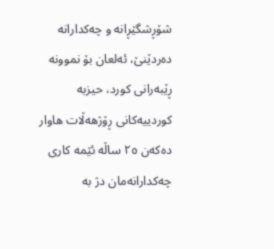شۆڕشگێڕانە و چەکدارانە دەردێنێ، ئەلعان بۆ نموونە ڕێبەرانی کورد، حیزبە کوردییەکانی ڕۆژهەڵات هاوار دەکەن ٢٥ ساڵە ئێمە کاری چەکدارانەمان دژ بە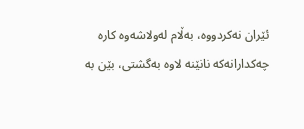ئێران نەکردووە، بەڵام لەولاشەوە کارە چەکدارانەکە نانێنە لاوە بەگشتی، بێن بە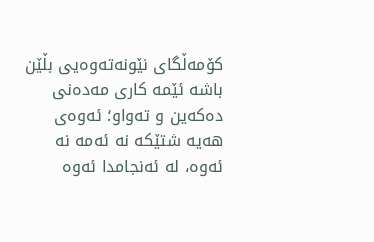کۆمەڵگای نێونەتەوەیی بڵێن باشە ئێمە کاری مەدەنی دەکەین و تەواو؛ ئەوەی هەیە شتێکە نە ئەمە نە ئەوە، لە ئەنجامدا ئەوە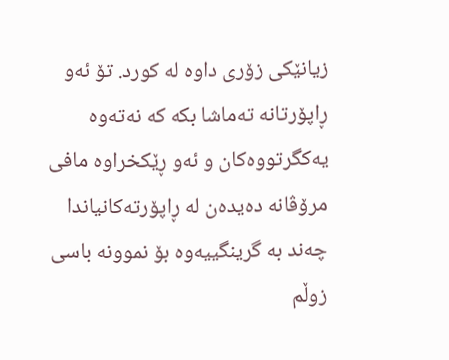زیانێکی زۆری داوە لە کورد. تۆ ئەو ڕاپۆرتانە تەماشا بکە کە نەتەوە یەکگرتووەکان و ئەو ڕێکخراوە مافی مرۆڤانە دەیدەن لە ڕاپۆرتەکانیاندا چەند بە گرینگییەوە بۆ نموونە باسی زوڵم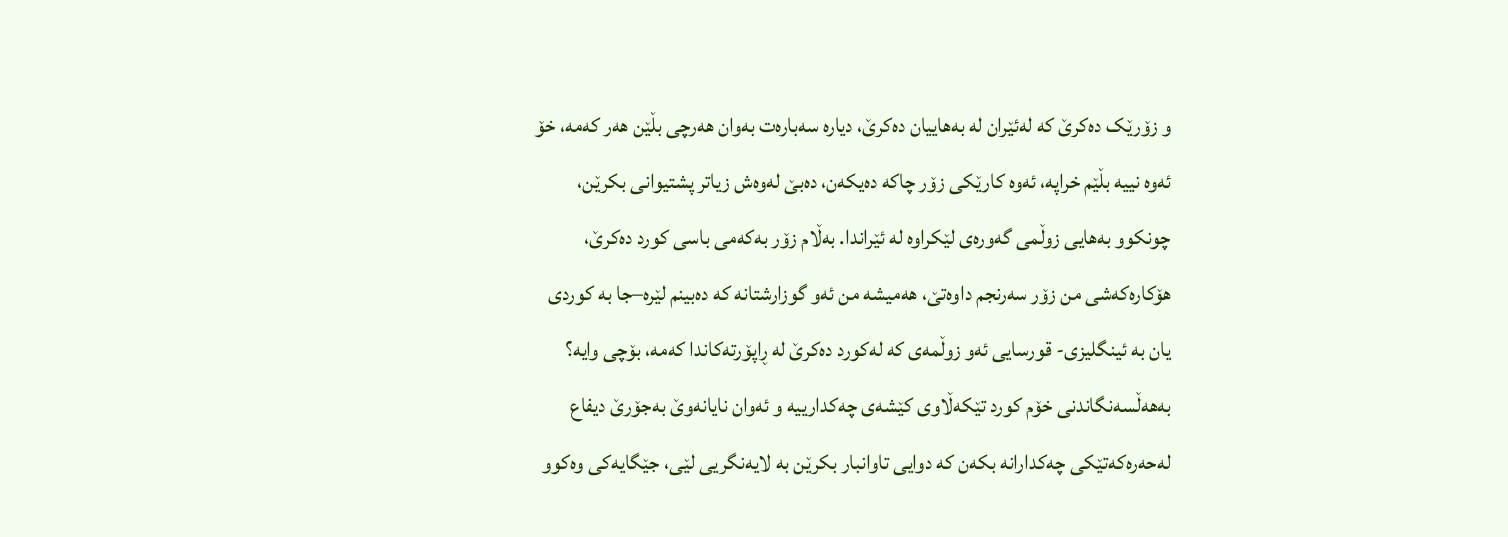و زۆرێک دەکرێ کە لەئێران لە بەهاییان دەکرێ، دیارە سەبارەت بەوان هەرچی بڵێن هەر کەمە، خۆ ئەوە نییە بڵێم خراپە، ئەوە کارێکی زۆر چاکە دەیکەن، دەبێ لەوەش زیاتر پشتیوانی بکرێن، چونکوو بەهایی زوڵمی گەورەی لێکراوە لە ئێراندا. بەڵام زۆر بەکەمی باسی کورد دەکرێ، هۆکارەکەشی من زۆر سەرنجم داوەتێ، هەمیشە من ئەو گوزارشتانە کە دەبینم لێرە–جا بە کوردی یان بە ئینگلیزی- قورسایی ئەو زوڵمەی کە لەکورد دەکرێ لە ڕاپۆرتەکاندا کەمە، بۆچی وایە؟ بەهەڵسەنگاندنی خۆم کورد تێکەڵاوی کێشەی چەکدارییە و ئەوان نایانەوێ بەجۆرێ دیفاع لەحەرەکەتێکی چەکدارانە بکەن کە دوایی تاوانبار بکرێن بە لایەنگریی لێی، جێگایەکی وەکوو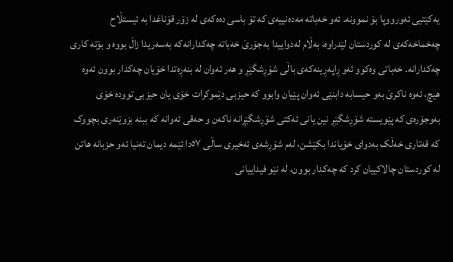یەکێتیی ئەورووپا بۆ نموونە. ئەو خەباتە مەدەنییەی کە تۆ باسی دەەکەی لە زۆر قۆناغدا بە ئیستڵاح چەخماخەکەی لە کوردستان لێدراوە، بەڵام لەدواییدا بەجۆرێ خەباتە چەکدارانەکە بەسەریدا زاڵ بووە و بۆتە کاری چەکدارانە. خەباتی وەکوو ئەو ڕاپەڕینەکەی باڵی شۆڕشگێڕ و هەر ئەوان لە بنەڕەتدا خۆیان چەکدار بوون ئەوە هیچ، ئەوە ناکرێ بەو حیسابە دابنێی ئەوان پێیان وابوو کە حیزبی دێموکرات خۆی یان حیزبی توودە خۆی بەوجۆرەی کە پێویستە شۆڕشگێڕ نین یانی ئەکتی شۆڕشگێڕانە ناکەن و حەقی ئەوانە کە ببنە بزوێنەری بچووک کە قەتاری خەڵک بەدوای خۆیاندا بکێشن، لەم شۆڕشەی ئەخیری ساڵی ٥٧دا ئێمە دیمان تەنیا ئەو حزبانە هاتن لە کوردستان چالاکییان کرد کە چەکدار بوون، لە نێو فیداییانی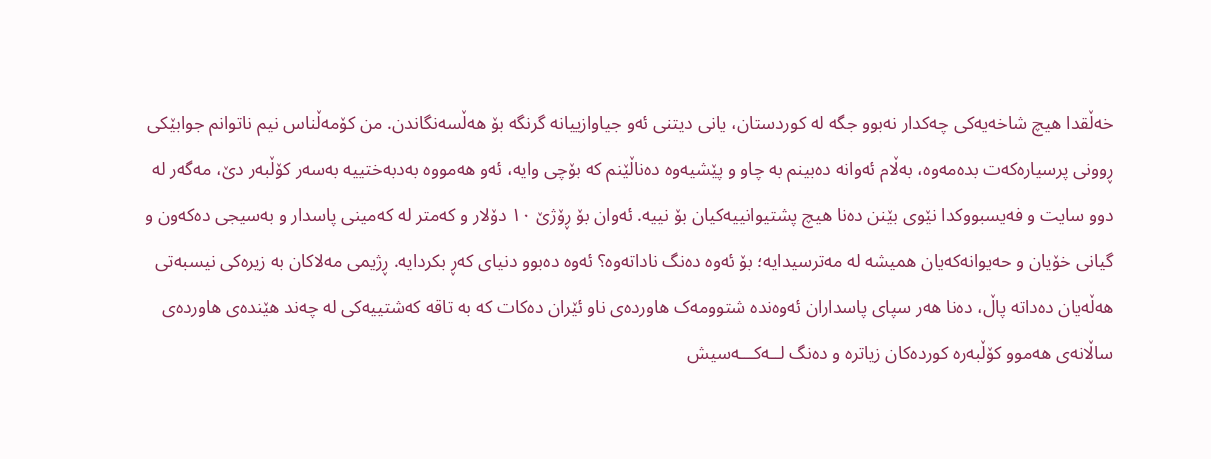خەڵقدا هیچ شاخەیەکی چەکدار نەبوو جگە لە کوردستان، یانی دیتنی ئەو جیاوازییانە گرنگە بۆ هەڵسەنگاندن. من کۆمەڵناس نیم ناتوانم جوابێکی ڕوونی پرسیارەکەت بدەمەوە، بەڵام ئەوانە دەبینم بە چاو و پێشیەوە دەناڵێنم کە بۆچی وایە، ئەو هەمووە بەدبەختییە بەسەر کۆڵبەر دێ، مەگەر لە دوو سایت و فەیسبووکدا نێوی بێنن دەنا هیچ پشتیوانییەکیان بۆ نییە. ئەوان بۆ ڕۆژێ ١٠ دۆلار و کەمتر لە کەمینی پاسدار و بەسیجی دەکەون و گیانی خۆیان و حەیوانەکەیان همیشە لە مەترسیدایە؛ بۆ ئەوە دەنگ ناداتەوە؟ ئەوە دەبوو دنیای کەڕ بکردایە. ڕژیمی مەلاکان بە زیرەکی نیسبەتی هەڵەیان دەداتە پاڵ، دەنا هەر سپای پاسداران ئەوەندە شتوومەک هاوردەی ناو ئێران دەکات کە بە تاقە کەشتییەکی لە چەند هێندەی هاوردەی ساڵانەی هەموو کۆڵبەرە کوردەکان زیاترە و دەنگ لــەکـــەسیش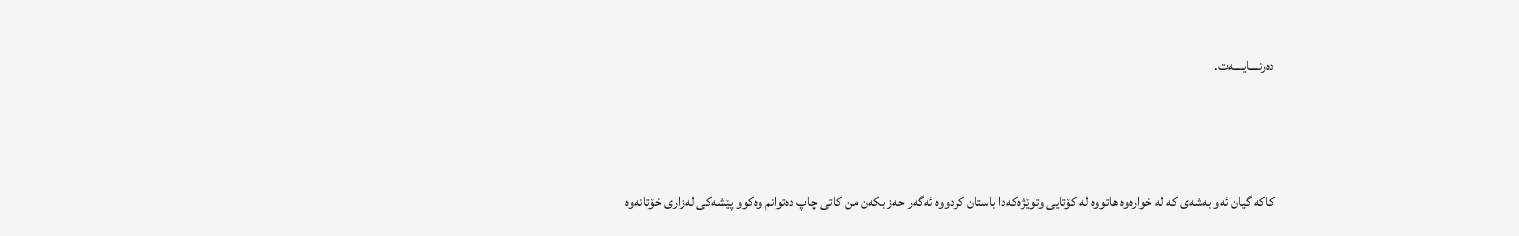دەرنــــایــــەت.



کاکە گیان ئەو بەشەی کە لە خوارەوە هاتووە لە کۆتایی وتوێژەکەدا باستان کردووە ئەگەر حەز بکەن من کاتی چاپ دەتوانم وەکوو پێشەکی لەزاری خۆتانەوە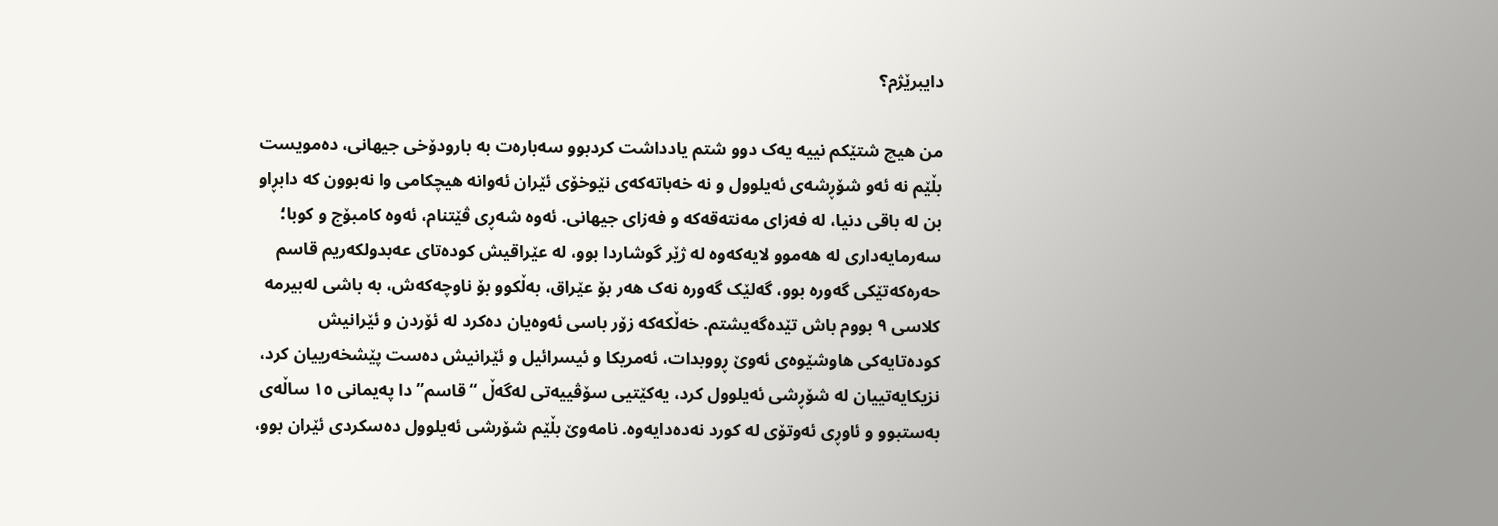دایبرێژم؟

من هیچ شتێکم نییە یەک دوو شتم یادداشت کردبوو سەبارەت بە بارودۆخی جیهانی، دەمویست بڵێم نە ئەو شۆڕشەی ئەیلوول و نە خەباتەکەی نێوخۆی ئێران ئەوانە هیچکامی وا نەبوون کە دابڕاو بن لە باقی دنیا، لە فەزای مەنتەقەکە و فەزای جیهانی. ئەوە شەڕی ڤێتنام، ئەوە کامبۆج و کوبا؛ سەرمایەداری لە هەموو لایەکەوە لە ژێر گوشاردا بوو، لە عێراقیش کودەتای عەبدولکەریم قاسم حەرەکەتێکی گەورە بوو، گەلێک گەورە نەک هەر بۆ عێراق، بەڵکوو بۆ ناوچەکەش، بە باشی لەبیرمە کلاسی ٩ بووم باش تێدەگەیشتم. خەڵکەکە زۆر باسی ئەوەیان دەکرد لە ئۆردن و ئێرانیش کودەتایەکی هاوشێوەی ئەوێ ڕووبدات، ئەمریکا و ئیسرائیل و ئێرانیش دەست پێشخەرییان کرد، نزیکایەتییان لە شۆڕشی ئەیلوول کرد، یەکێتیی سۆڤییەتی لەگەڵ “قاسم”دا پەیمانی ١٥ ساڵەی بەستبوو و ئاوڕی ئەوتۆی لە کورد نەدەدایەوە. نامەوێ بڵێم شۆرشی ئەیلوول دەسکردی ئێران بوو،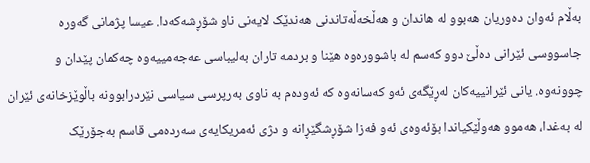بەڵام ئەوان دەوریان هەبوو لە هاندان و هەڵخەڵەتاندنی هەندێک لایەنی ناو شۆڕشەکەدا. عیسا پژمانی گەورە جاسووسی ئێرانی دەڵێ دوو کەسم لە باشوورەوە هێنا و بردمە تاران بەلیباسی عەجەمییەوە چەکمان پێدان و چوونەوە. یانی ئێرانییەکان لەڕێگەی ئەو کەسانەوە کە ئەودەم بە ناوی بەرپرسی سیاسی نێردرابوونە باڵوێزخانەی ئێران لە بەغدا، هەموو هەوڵێکیاندا بۆئەوەی ئەو فەزا شۆڕشگێڕانە و دژی ئەمریکایەی سەردەمی قاسم بەجۆرێک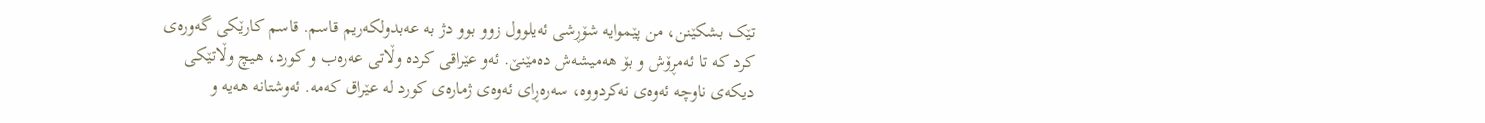تێک بشکێنن، من پێموایە شۆڕشی ئەیلوول زوو بوو دژ بە عەبدولکەریم قاسم. قاسم کارێکی گەورەی کرد کە تا ئەمڕۆش و بۆ هەمیشەش دەمێنێ. ئەو عێراقی کردە وڵاتی عەرەب و کورد، هیچ وڵاتێکی دیکەی ناوچە ئەوەی نەکردووە، سەرەڕای ئەوەی ژمارەی کورد لە عێراق کەمە. ئەوشتانە هەیە و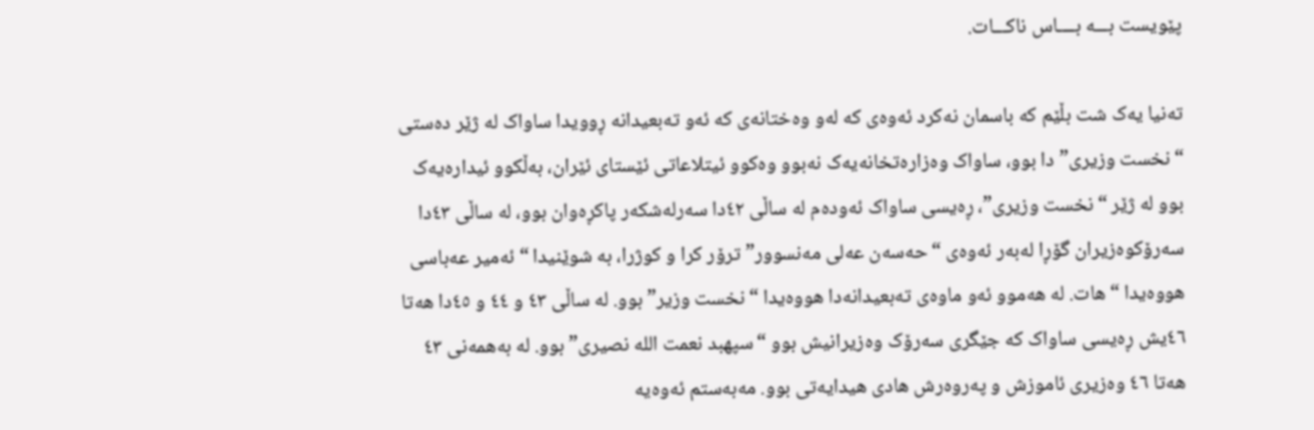پێویست بـــە بــــاس ناکـــات.

تەنیا یەک شت بڵێم کە باسمان نەکرد ئەوەی کە لەو وەختانەی کە ئەو تەبعیدانە ڕوویدا ساواک لە ژێر دەستی “نخست وزیری”دا بوو، ساواک وەزارەتخانەیەک نەبوو وەکوو ئیتلاعاتی ئێستای ئێران، بەڵکوو ئیدارەیەک بوو لە ژێر “نخست وزیری”، ڕەیسی ساواک ئەودەم لە ساڵی ٤٢دا سەرلەشکەر پاکڕەوان بوو، لە ساڵی ٤٣دا سەرۆکوەزیران گۆڕا لەبەر ئەوەی “حەسەن عەلی مەنسوور” ترۆر کرا و کوژرا، بە شوێنیدا “ ئەمیر عەباسی هووەیدا “ هات. لە هەموو ئەو ماوەی تەبعیدانەدا هووەیدا “نخست وزیر” بوو. لە ساڵی ٤٣ و ٤٤ و ٤٥‌دا هەتا ٤٦یش ڕەیسی ساواک کە جێگری سەرۆک وەزیرانیش بوو “سپهبد نعمت اللە نصیری” بوو. لە بەهمەنی ٤٣ هەتا ٤٦ وەزیری ئاموزش و پەروەرش هادی هیدایەتی بوو. مەبەستم ئەوەیە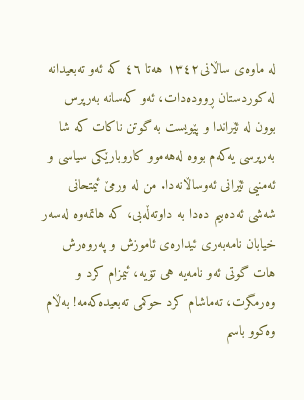لە ماوەی ساڵانی١٣٤٢ هەتا ٤٦ کە ئەو تەبعیدانە لە کوردستان ڕوودەدات، ئەو کەسانە بەرپرس بوون لە ئێراندا و پێویست بە گوتن ناکات کە شا بەرپرسی یەکەم بووە لەهەموو کاروبارێکی سیاسی و ئەمنیی ئێرانی ئەوساڵانەدا. من لە ورمێ ئیمتحانی شەشی ئەدەبیم دەدا بە داوتەڵەبی، کە هاتمەوە لەسەر خیابان نامەبەری ئیدارەی ئاموزش و پەروەرش هات گوتی ئەو نامەیە هی تۆیە، ئیمزام کرد و وەرمگرت، تەماشام کرد حوکمی تەبعیدەکەمە! بەڵام وەکوو باسم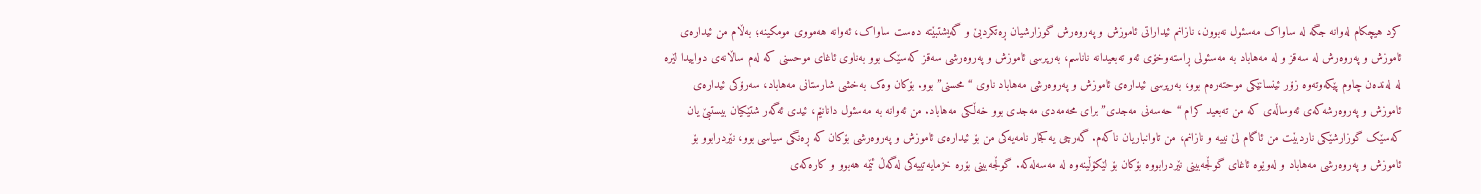کرد هیچکام لەوانە جگە لە ساواک مەسئول نەبوون، نازانم ئیداراتی ئاموزش و پەروەرش گوزارشیان ڕەتکردبێ و گەیشتبێتە دەست ساواک، ئەوانە هەمووی مومکینە؛ بەڵام من ئیدارەی ئاموزش و پەروەرش لە سەقز و لە مەهاباد بە مەسئولی ڕاستەوخۆی ئەو تەبعیدانە ناناسم، بەرپرسی ئاموزش و پەروەرشی سەقز کەسێک بوو بەناوی ئاغای موحسنی کە لەم ساڵانەی دواییدا لێرە لە لەندەن چاوم پێکەوتەوە زۆر ئینسانێکی موحتەرەم بوو، بەرپرسی ئیدارەی ئاموزش و پەروەرشی مەهاباد ناوی “محسنی” بوو. بۆکان وەک بەخشی شارستانی مەهاباد، سەرۆکی ئیدارەی ئاموزش و پەروەرشەکەی ئەوساڵەی کە من تەبعید کرام “حەسەنی مەجدی” برای محەمەدی مەجدی بوو خەڵکی مەهاباد. من ئەوانە بە مەسئول دانانێم، ئیدی ئەگەر شتێکیان بیستبێ یان کەسێک گوزارشێکی ناردبێت من ئاگام لێ نییە و نازانم، من تاوانباریان ناکەم. گەرچی یەکجار نامەیەکی من بۆ ئیدارەی ئاموزش و پەروەرشی بۆکان کە ڕەنگی سیاسی بوو، نێردرابوو بۆ ئاموزش و پەروەرشی مەهاباد و لەوێوە ئاغای گوڵجەبینی نێردرابووە بۆکان بۆ لێکۆڵینەوە لە مەسەلەکە. گوڵجەبینی بۆرە خزمایەتییەکی لەگەڵ ئێمە هەبوو و کارەکەی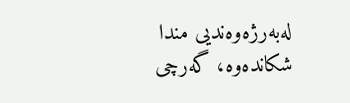لەبەرژەوەندیی مندا شکاندەوە، گەرچی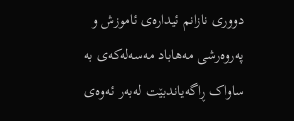دووری نازانم ئیدارەی ئاموزش و پەروەرشی مەهاباد مەسەلەکەی بە ساواک ڕاگەیاندبێت لەبەر ئـەوەی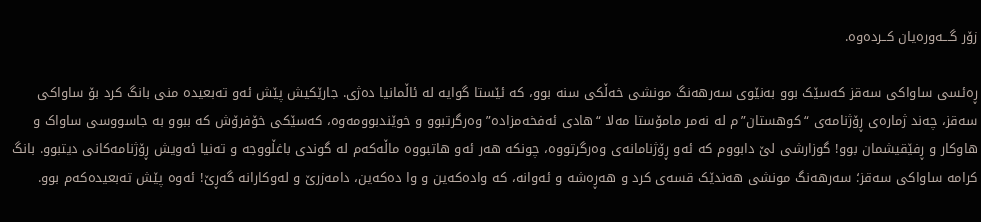زۆر گـــەورەیان کــردەوە.

ڕەئسی ساواکی سەقز کەسێک بوو بەنێوی سەرهەنگ مونشی خەڵکی سنە بوو، کە ئێستا گوایە لە ئاڵمانیا دەژی. جارێکیش پێش ئەو تەبعیدە منی بانگ کرد بۆ ساواکی سەقز، چەند ژمارەی ڕۆژنامەی “کوهستان”م لە نەمر مامۆستا مەلا “هادی ئەفخەمزادە” وەرگرتبوو و خوێندبوومەوە، کەسێکی خۆفرۆش کە ببوو بە جاسووسی ساواک و هاوکار و ڕفێقیشمان بوو! گوزارشی لێ دابووم کە ئەو ڕۆژنامانەی وەرگرتووە، چونکە هەر ئەو هاتبووە ماڵەکەم لە گوندی باغڵووجە و تەنیا ئەویش ڕۆژنامەکانی دیتبوو. بانگ کرامە ساواکی سەقز؛ سەرهەنگ مونشی هەندێک قسەی کرد و هەڕەشە و ئەوانە، کە وادەکەین و وا دەکەین، دامەزرێ و لەوکارانە گەڕێ! ئەوە پێش تەبعیدەکەم بوو.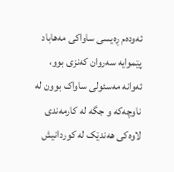ئەودەم ڕەیسی ساواکی مەهاباد پێموایە سەروان کەنزی بوو، ئەوانە مەسئولی ساواک بوون لە ناوچەکە و جگە لە کارمەندی لاوەکی هەندێک لە کوردانیش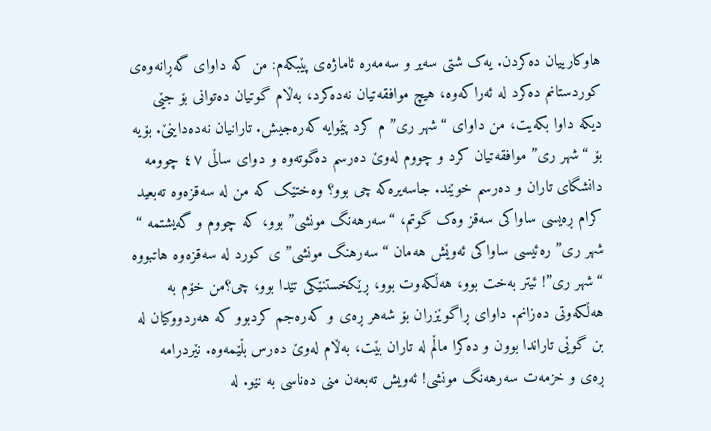هاوکارییان دەکردن. یەک شتی سەیر و سەمەرە ئاماژەی پێبکەم: من کە داوای گەڕانەوەی کوردستانم دەکرد لە ئەراکەوە، هیچ موافقەتیان نەدەکرد، بەڵام گوتیان دەتوانی بۆ جێی دیکە داوا بکەیت، من داوای “شهر ری” م کرد پێموایە کەرەجیش. تارانیان نەدەداینێ. بۆیە بۆ “شهر ری” موافقەتیان کرد و چووم لەوێ دەرسم دەگوتەوە و دوای ساڵی ٤٧ چوومە دانشگای تاران و دەرسم خوێند. جاسەیرەکە چی بوو؟ وەختێک کە من لە سەقزەوە تەبعید کرام ڕەیسی ساواکی سەقز وەک گوتم، “سەرهەنگ مونشی” بوو، کە چووم و گەیشتمە “ شهر ری” رەئیسی ساواکی ئەوێش هەمان “سەرهنگ مونشی” ی کورد لە سەقزەوە هاتبووە “شهر ری”! ئیتر بەخت بوو، هەڵکەوت بوو، ڕێکخستنێکی تێدا بوو، چی؟من خۆم بە هەڵکەوتی دەزانم. داوای ڕاگوێزران بۆ شەهر ڕەی و کەرەجم کردبوو کە هەردووکیان لە بن گوێی تاراندا بوون و دەکرا ماڵم لە تاران بێت، بەڵام لەوێ دەرس بڵێمەوە. نێردرامە ڕەی و خزمەت سەرهەنگ مونشی! ئەویش تەبعەن منی دەناسی بە نێو. لە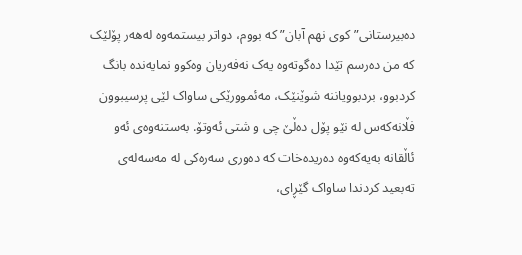دەبیرستانی”کوی نهم آبان” کە بووم، دواتر بیستمەوە لەهەر پۆلێک کە من دەرسم تێدا دەگوتەوە یەک نەفەریان وەکوو نمایەندە بانگ کردبوو، بردبوویاننە شوێنێک، مەئموورێکی ساواک لێی پرسیبوون فڵانەکەس لە نێو پۆل دەڵێ چی و شتی ئەوتۆ. بەستنەوەی ئەو ئاڵقانە بەیەکەوە دەریدەخات کە دەوری سەرەکی لە مەسەلەی تەبعید کردندا ساواک گێڕای،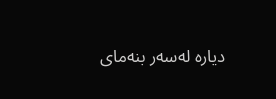دیارە لەسەر بنەمای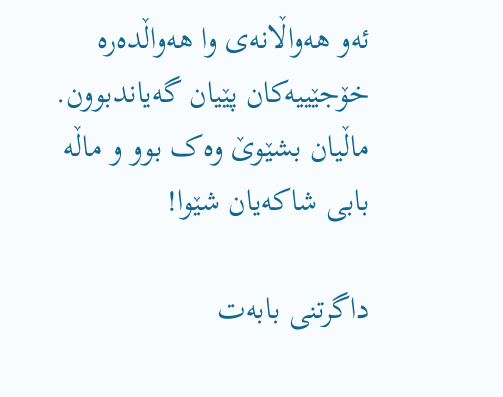ئەو هەواڵانەی وا هەواڵدەرە خۆجێییەکان پێیان گەیاندبوون. ماڵیان بشێوێ وەک بوو و ماڵە بابی شاکەیان شێوا!

داگرتنی بابەت